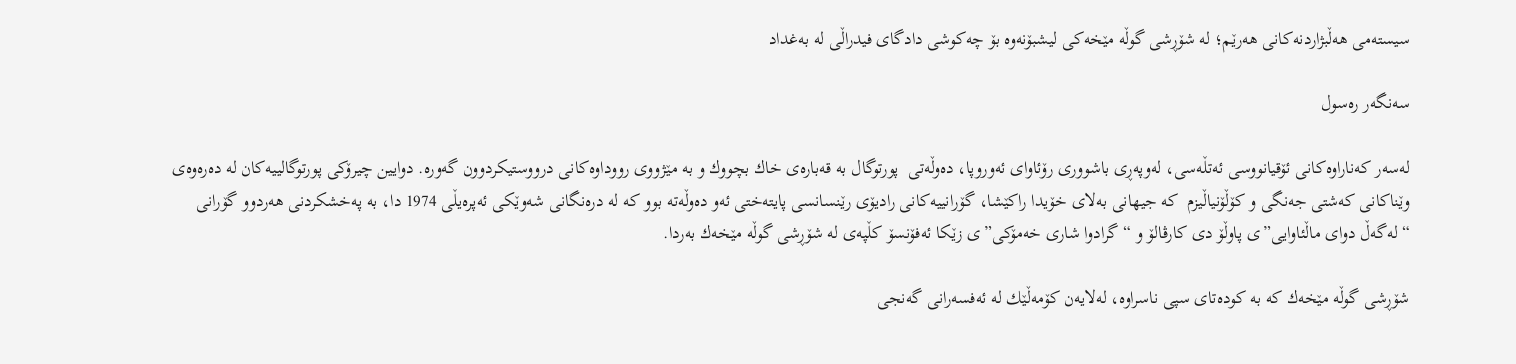سیسته‌می هه‌ڵبژاردنه‌كانی هه‌رێم؛ له‌ شۆڕشی گوڵه‌ مێخه‌كی لیشبۆنه‌وه‌ بۆ چه‌كوشی دادگای فیدراڵی له ‌به‌غداد

سه‌نگه‌ر رەسول

له‌سه‌ر كه‌ناراوه‌كانی ئۆقیانووسی ئه‌تڵه‌سی، له‌وپه‌ڕی باشووری رۆئاوای ئه‌وروپا، ده‌وڵه‌تی  پورتوگال به ‌قه‌باره‌ی خاك بچووك و به ‌مێژووی رووداوه‌كانی درووستیكردوون گه‌وره‌. دوایین چیرۆكی پورتوگالییه‌كان له ‌ده‌ره‌وه‌ی وێناكانی كه‌شتی جه‌نگی و كۆڵۆنیاڵیزم  كه‌ جیهانی به‌لای خۆیدا راكێشا، گۆرانییه‌كانی رادیۆی رێنسانسی پایته‌ختی ئه‌و ده‌وڵه‌ته ‌بوو كه‌ له ‌دره‌نگانی شه‌وێكی ئه‌پره‌یڵی 1974 دا، به‌ په‌خشكردنی هه‌ردوو گۆرانی “له‌گه‌ڵ دوای ماڵئاوایی”ی پاوڵۆ دی كارڤالۆ و “گرادوا شاری خه‌مۆكی”ی زێكا ئه‌فۆنسۆ كڵپه‌ی له‌ شۆڕشی گوڵه‌ مێخه‌ك به‌ردا.

شۆڕشی گوڵه‌ مێخه‌ك كه‌ به‌ كوده‌تای سپی ناسراوه‌، له‌لایه‌ن كۆمه‌ڵێك له‌ ئه‌فسه‌رانی گه‌نجی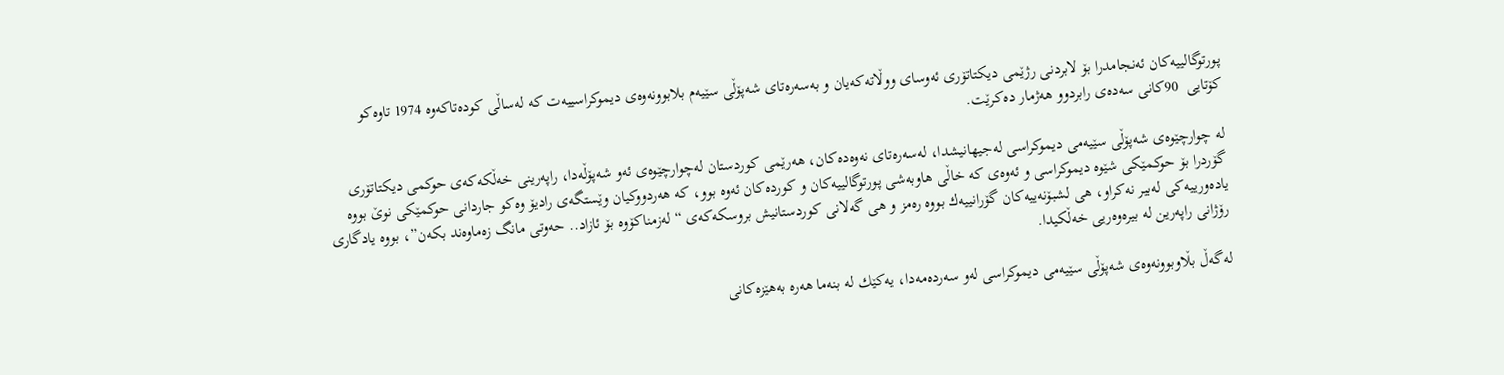پورتوگالییه‌كان ئه‌نجامدرا بۆ لابردنی رژێمی دیكتاتۆری ئه‌وسای ووڵاته‌كه‌یان و به‌سه‌ره‌تای شه‌پۆڵی سێیه‌م بلابوونه‌وه‌ی دیموكراسییه‌ت كه‌ له‌ساڵی كوده‌تاكه‌وه‌ 1974 تاوه‌كو كۆتایی  90كانی سه‌ده‌ی رابردوو هه‌ژمار ده‌كرێت.

له‌ چوارچێوه‌ی شه‌پۆڵی سێیه‌می دیموكراسی له‌جیهانیشدا، له‌سه‌ره‌تای نه‌وه‌ده‌كان، هه‌رێمی كوردستان له‌چوارچێوه‌ی ئه‌و شه‌پۆڵه‌دا، راپه‌رینی خه‌ڵكه‌كه‌ی حوكمی دیكتاتۆری گۆردرا بۆ حوكمێكی شێوه‌ دیموكراسی و ئه‌وه‌ی كه‌ خاڵی هاوبه‌شی پورتوگالییه‌كان و كورده‌كان ئه‌وه ‌بوو، كه‌ هه‌ردووكیان وێستگه‌ی رادیۆ وه‌كو جاردانی حوكمێكی نوێ بووه‌ یاده‌ورییه‌كی له‌بیر نه‌كراو، هی لشبۆنه‌ییه‌كان گۆرانییه‌ك بووه‌ ره‌مز و هی گه‌لانی كوردستانیش بروسكه‌كه‌ی “له‌زمناكۆوه‌ بۆ ئازاد.. حه‌وتی مانگ زه‌ماوه‌ند بكه‌ن”، بووه‌ یادگاری رۆژانی راپه‌رین له ‌بیره‌وه‌ریی خه‌ڵكیدا.

له‌گه‌ڵ بڵاوبوونه‌وه‌ی شه‌پۆڵی سێیه‌می دیموكراسی له‌و سه‌رده‌مه‌دا، یه‌كێك له ‌بنه‌ما هه‌ره‌ به‌هێزه‌كانی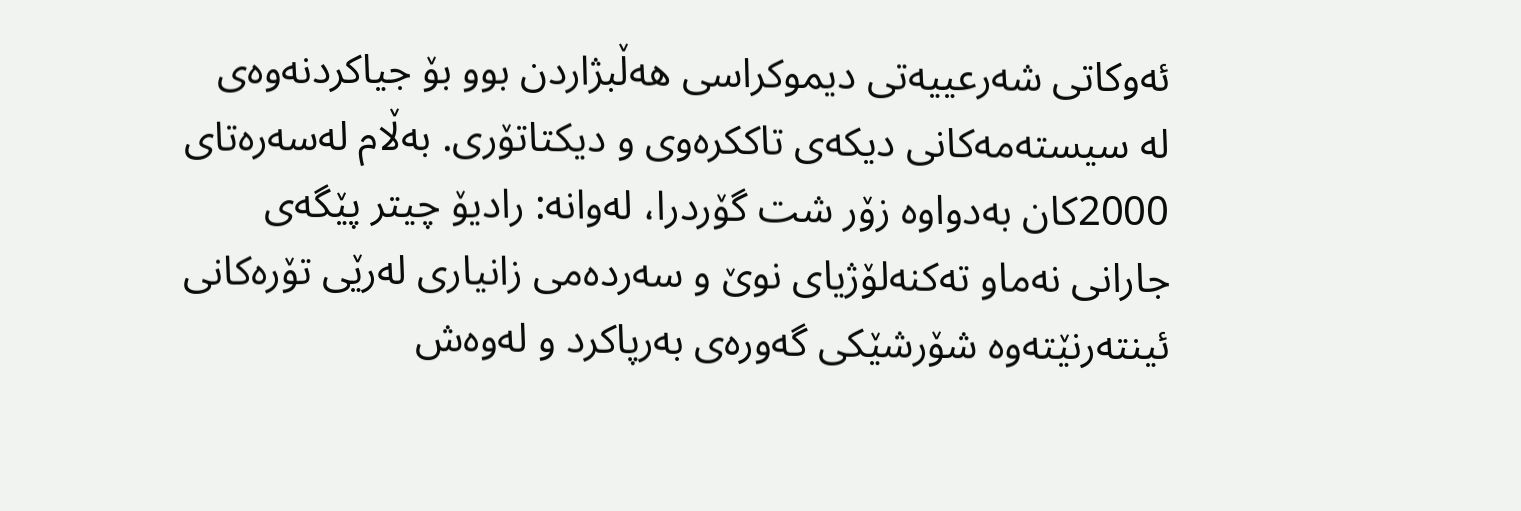ئه‌وكاتی شه‌رعییه‌تی دیموكراسی هه‌ڵبژاردن بوو بۆ جیاكردنه‌وه‌ی له ‌سیسته‌مه‌كانی دیكه‌ی تاككره‌وی و دیكتاتۆری. به‌ڵام له‌سه‌ره‌تای 2000كان به‌دواوه‌ زۆر شت گۆردرا، له‌وانه‌: رادیۆ چیتر پێگه‌ی جارانی نه‌ماو ته‌كنه‌لۆژیای نوێ و سه‌رده‌می زانیاری له‌رێی تۆره‌كانی ئینته‌رنێته‌وه‌ شۆرشێكی گه‌وره‌ی به‌رپاكرد و له‌وه‌ش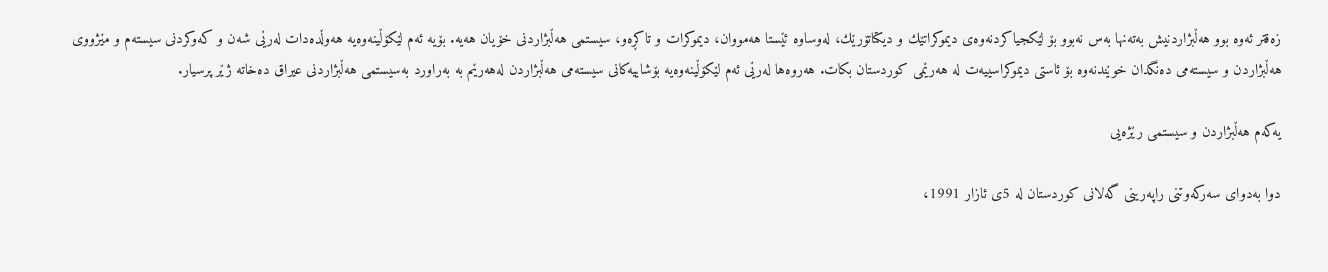زه‌قتر ئه‌وه ‌بوو هه‌ڵبژاردنیش به‌ته‌نها به‌س نه‌بوو بۆ لێكجیاكردنه‌وه‌ی دیموكراتێك و دیكتاتۆرێك، له‌وساوه‌ ئێستا هه‌مووان، دیموكرات و تاكڕه‌و، سیستمی هه‌ڵبژاردنی خۆیان هه‌یه‌. بۆیه‌ ئه‌م لێكۆڵینه‌وه‌یه‌ هه‌وڵده‌دات له‌رێی شه‌ن و كه‌وكردنی سیسته‌م و مێژووی هه‌ڵبژاردن و سیسته‌می ده‌نگدان خوێندنه‌وه‌ بۆ ئاستی دیموكراسییه‌ت له‌ هه‌رێمی كوردستان بكات. هه‌روه‌ها له‌رێی ئه‌م لێكۆڵینه‌وه‌یه‌ بۆشاییه‌كانی سیسته‌می هه‌ڵبژاردن له‌هه‌رێم به‌ به‌راورد به‌سیستمی هه‌ڵبژاردنی عیراق ده‌خاته‌ ژێر پرسیار.

یه‌كه‌م هه‌ڵبژاردن و سیستمی رێژه‌یی

دوا به‌دوای سه‌ركه‌وتنی راپه‌رینی گه‌لانی كوردستان له‌ 5ی ئازار 1991،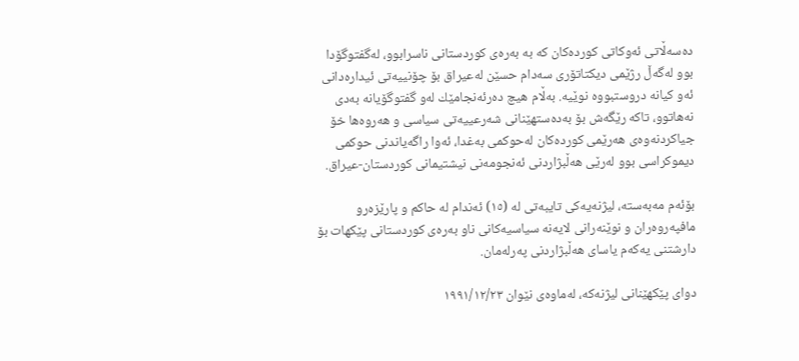ده‌سه‌ڵاتی ئه‌وكاتی كورده‌كان كه‌ به‌ به‌ره‌ی كوردستانی ناسرابوو، له‌گفتوگۆدا بوو له‌گه‌ڵ رژێمی دیكتاتۆری سه‌دام حسێن له‌عیراق بۆ چۆنییه‌تی ئیداره‌دانی ئه‌و كیانه‌ دروستبووه‌ نوێیه‌. به‌ڵام هیچ ده‌رئه‌نجامێك له‌و گفتوگۆیانه‌ به‌دی نه‌هاتوو، تاكه‌ رێگه‌ش بۆ به‌ده‌ستهێنانی شه‌رعییه‌تی سیاسی و هه‌روه‌ها خۆ جیاكردنه‌وه‌ی هه‌رێمی كورده‌كان له‌حوكمی به‌غدا، ئه‌وا راگه‌یاندنی حوكمی دیموكراسی بوو له‌رێی هه‌ڵبژاردنی ئه‌نجومه‌نی نیشتیمانی كوردستان-عیراق.

بۆئه‌م مه‌به‌سته‌، لیژنه‌یه‌كى تایبه‌تى له (١٥) ئه‌ندام له‌ حاكم و پارێزه‌رو مافپه‌روه‌ران و نوێنه‌رانى لایه‌نه‌ سیاسیه‌كانى ناو به‌ره‌ى كوردستانى پێكهات بۆ دارشتنی یه‌كه‌م یاسای هه‌ڵبژاردنی په‌رله‌مان.

دوای پێكهێنانی لیژنه‌كه‌، له‌ماوه‌ى نێوان ١٩٩١/١٢/٢٣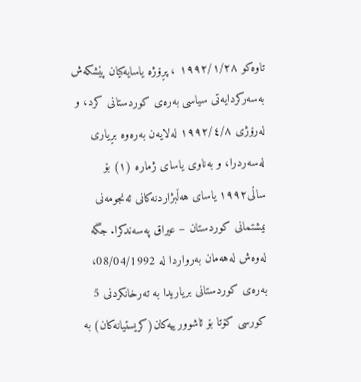تاوه‌كو ١٩٩٢/١/٢٨ ، پڕۆژه‌ یاسایه‌كیان پێشكه‌ش به‌سه‌ركردایه‌تى سیاسى به‌ره‌ى كوردستانى كرد، و له‌رۆژى ١٩٩٢/٤/٨ له‌لایه‌ن به‌ره‌وه‌ بڕیارى له‌سه‌ردرا، و به‌ناوى یاساى ژماره‌ (١) بۆ ساڵی١٩٩٢ یاساى هه‌ڵبژاردنه‌كانى ئه‌نجومه‌نى نیشتمانى كوردستان – عیراق په‌سه‌ندكرا. جگه‌ له‌وه‌ش له‌هه‌مان به‌رواردا له‌ 08/04/1992، به‌ره‌ی كوردستانی بریاریدا به‌ ته‌رخانكردنی 5 كورسی كۆتا بۆ ئاشوورییه‌كان(كریستیانه‌كان) به‌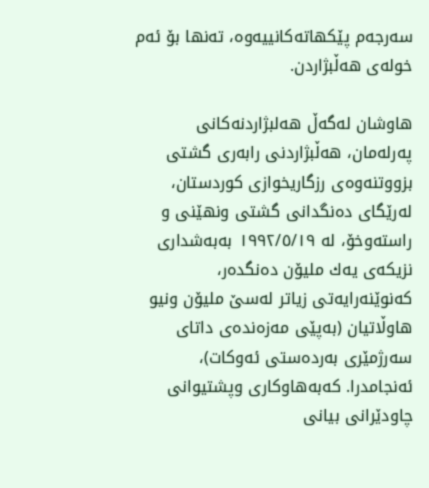سه‌رجه‌م پێكهاته‌كانییه‌وه‌، ته‌نها بۆ ئه‌م خوله‌ی هه‌ڵبژاردن.

هاوشان له‌گه‌ڵ هه‌لبژاردنه‌كانى په‌رله‌مان، هه‌ڵبژاردنی رابه‌رى گشتى بزووتنه‌وه‌ى رزگاریخوازى كوردستان، له‌رێگاى ده‌نگدانى گشتى ونهێنى و راسته‌وخۆ، له‌ ١٩٩٢/٥/١٩ به‌به‌شدارى نزیكه‌ى یه‌ك ملیۆن ده‌نگده‌ر، كه‌نوێنه‌رایه‌تى زیاتر له‌سێ ملیۆن ونیو هاوڵاتیان (به‌پێی مه‌زه‌نده‌ی داتای سه‌رژمێری به‌رده‌ستی ئه‌وكات)، ئه‌نجامدرا. کەبه‌هاوكارى وپشتیوانى چاودێرانى بیانى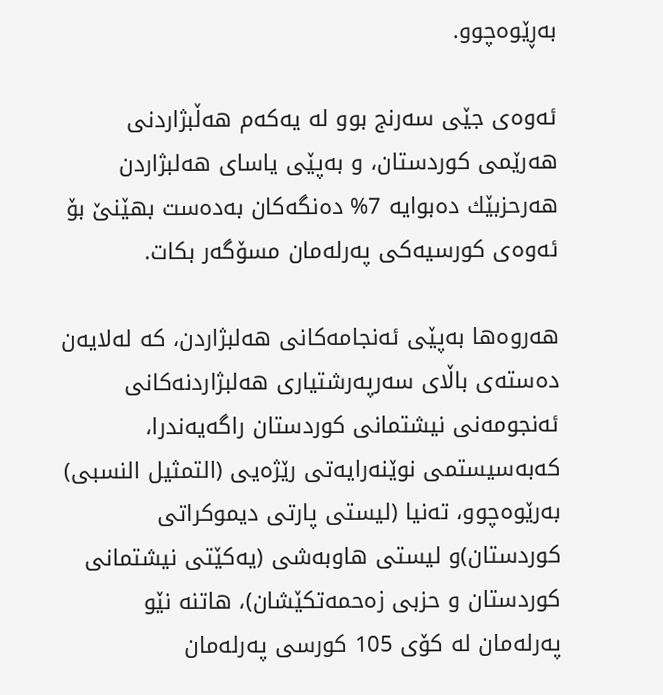به‌ڕێوه‌چوو.

ئه‌وه‌ی جێی سه‌رنج بوو له ‌یه‌كه‌م هه‌ڵبژاردنی هه‌رێمی كوردستان، و به‌پێى یاساى هه‌لبژاردن هه‌رحزبێك ده‌بوایه‌ 7% ده‌نگه‌كان به‌ده‌ست بهێنێ بۆ ئه‌وه‌ى كورسیه‌كى په‌رله‌مان مسۆگه‌ر بكات.

هه‌روه‌ها به‌پێی ئه‌نجامه‌كانی هه‌لبژاردن، كه ‌له‌لایه‌ن ده‌سته‌ی باڵای سه‌رپه‌رشتیاری هه‌لبژاردنه‌كانی ئه‌نجومه‌نی نیشتمانی كوردستان راگه‌یه‌ندرا، كه‌به‌سیستمی نوێنه‌رایه‌تی رێژه‌یی (التمثیل النسبی) به‌رێوه‌چوو، ته‌نیا (لیستی پارتی دیموكراتی كوردستان)و لیستی هاوبه‌شی (یه‌كێتی نیشتمانی كوردستان و حزبی زه‌حمه‌تكێشان)، هاتنه‌ نێو په‌رله‌مان له‌ كۆی 105 كورسی په‌رله‌مان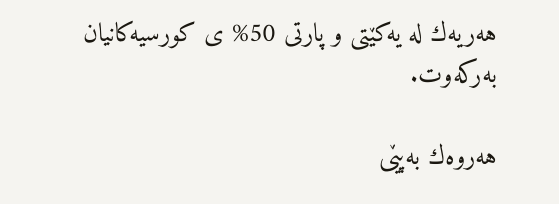هه‌ریه‌ك له‌ یه‌كێتی و پارتی 50% ی كورسیه‌كانیان به‌ركه‌وت.

هه‌روه‌ك به‌پێی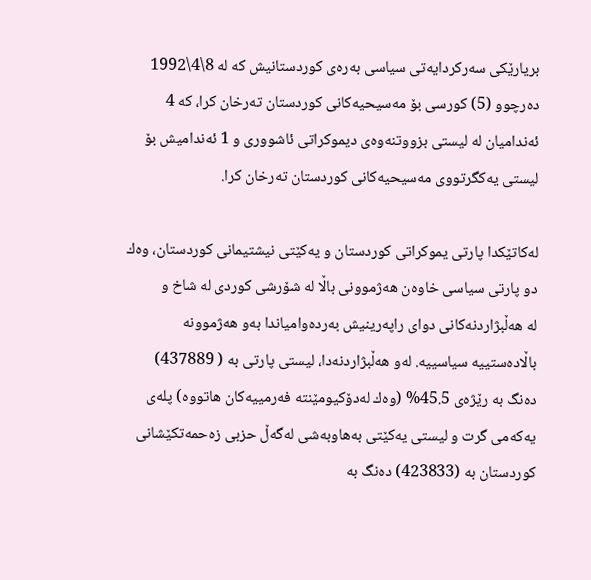بریارێكی سه‌ركردایه‌تی سیاسی به‌ره‌ی كوردستانیش كه‌ له‌ 8\4\1992 ده‌رچوو (5) كورسی بۆ مه‌سیحیه‌كانی كوردستان ته‌رخان كرا، كه‌ 4 ئه‌ندامیان له‌ لیستی بزووتنه‌وه‌ی دیموكراتی ئاشووری و 1 ئه‌ندامیش بۆ لیستی یه‌كگرتووی مه‌سیحیه‌كانی كوردستان ته‌رخان كرا.

له‌كاتێكدا پارتی یموكراتی كوردستان و یه‌كێتی نیشتیمانی كوردستان، وه‌ك دو پارتی سیاسی خاوه‌ن هه‌ژموونی باڵا له ‌شۆرشی كوردی له‌ شاخ و له ‌هه‌ڵبژاردنه‌كانی دوای راپه‌رینیش به‌رده‌وامیاندا به‌و هه‌ژموونه‌ باڵاده‌ستییه‌ سیاسییه‌. له‌و هه‌ڵبژاردنه‌دا، لیستی پارتی به‌ ( 437889) ده‌نگ به‌ رێژه‌ی 45.5% (وه‌ك له‌دۆكیومێنته‌ فه‌رمییه‌كان هاتووه‌) پله‌ی یه‌كه‌می گرت و لیستی یه‌كێتی به‌هاوبه‌شی له‌گه‌ڵ حزبی زه‌حمه‌تكێشانی كوردستان به‌ (423833) ده‌نگ به‌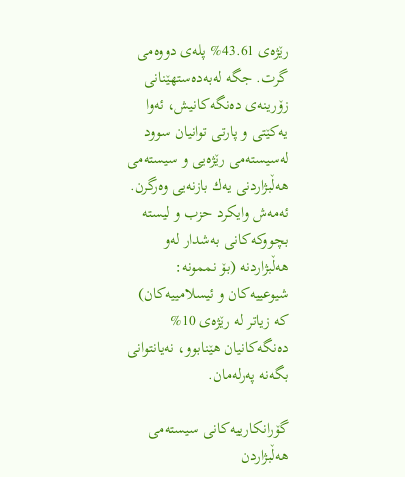رێژه‌ی 43.61% پله‌ی دووه‌می گرت. جگه‌ له‌به‌ده‌ستهێنانی زۆرینه‌ی ده‌نگه‌كانیش، ئه‌وا یه‌كێتی و پارتی توانیان سوود له‌سیسته‌می رێژه‌یی و سیسته‌می هه‌ڵبژاردنی یه‌ك بازنه‌یی وه‌رگرن. ئه‌مه‌ش وایكرد حزب و لیسته‌ بچووكه‌كانی به‌شدار له‌و هه‌ڵبژاردنه‌ (بۆ نممونه‌: شیوعییه‌كان و ئیسلامییه‌كان) كه‌ زیاتر له‌ رێژه‌ی 10% ده‌نگه‌كانیان هێنابوو، نه‌یانتوانی بگه‌نه‌ په‌رله‌مان.

گۆرانكارییه‌كانی سیسته‌می هه‌ڵبژاردن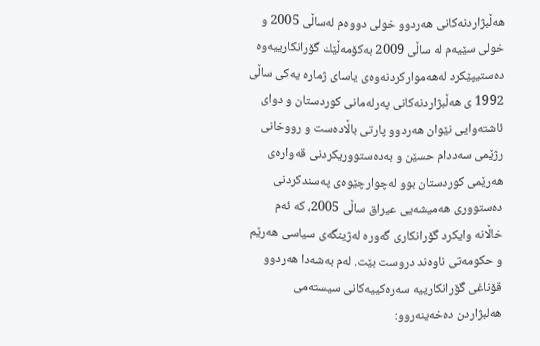هه‌ڵبژاردنه‌كانی هه‌ردوو خولی دووه‌م له‌ساڵی 2005 و خولی سێیه‌م له‌ ساڵی 2009 به‌كۆمه‌ڵێك گۆرانكارییه‌وه‌ ده‌ستیپێكرد له‌هه‌مواركردنه‌وه‌ی یاسای ژماره‌ یه‌كی ساڵی 1992 ی هه‌ڵبژاردنه‌كانی په‌رله‌مانی كوردستان و دوای ئاشته‌وایی نێوان هه‌ردوو پارتی باڵاده‌ست و رووخانی رژێمی سه‌ددام حسێن و به‌ده‌ستووریكردنی قه‌واره‌ی هه‌رێمی كوردستان بوو له‌چوارچێوه‌ی په‌سندكردنی ده‌ستووری هه‌میشه‌یی عیراق ساڵی 2005، كه‌ ئه‌م خاڵانه‌ وایكرد گۆرانكاری گه‌وره‌ له‌ژینگه‌ی سیاسی هه‌رێم و حكومه‌تی ناوه‌ند دروست بێت. له‌م به‌شه‌دا هه‌ردوو قۆناغی گۆرانكارییه‌ سه‌ره‌كییه‌كانی سیسته‌می هه‌لبژاردن ده‌خه‌ینه‌روو: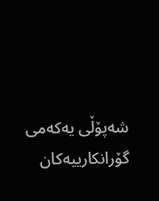شه‌پۆڵی یه‌كه‌می گۆرانكارییه‌كان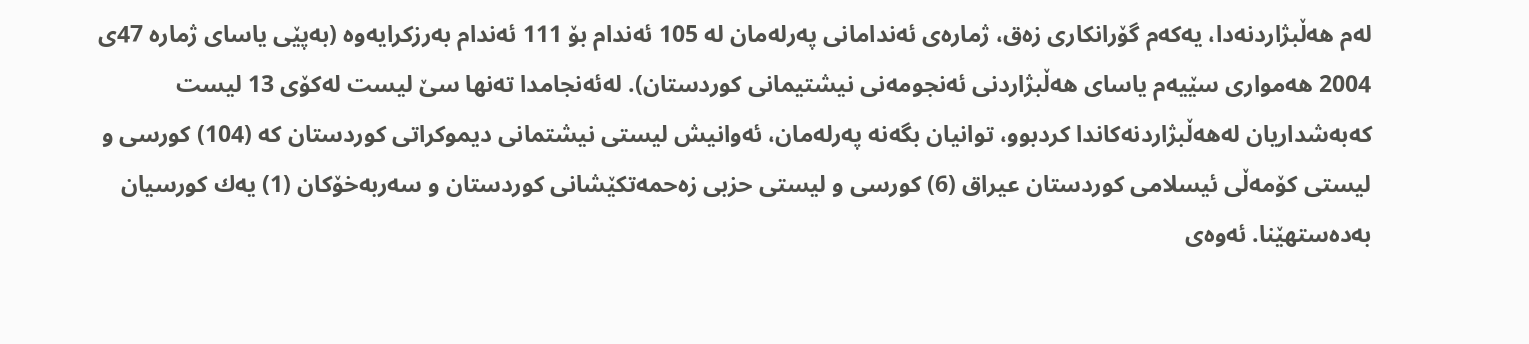له‌م هه‌ڵبژاردنه‌دا، یه‌كه‌م گۆرانكاری زه‌ق، ژماره‌ی ئه‌ندامانی په‌رله‌مان له‌ 105 ئه‌ندام بۆ 111 ئه‌ندام به‌رزكرایه‌وه (به‌پێی یاسای ژماره‌ 47ی 2004 هه‌مواری سێیه‌م یاسای هه‌ڵبژاردنی ئه‌نجومه‌نی نیشتیمانی كوردستان). له‌ئه‌نجامدا ته‌نها سێ لیست له‌كۆی 13 لیست كه‌به‌شداریان له‌هه‌ڵبژاردنه‌كاندا كردبوو، توانیان بگه‌نه‌ په‌رله‌مان، ئه‌وانیش لیستی نیشتمانی دیموكراتی كوردستان كه‌ (104) كورسی و لیستی كۆمه‌ڵی ئیسلامی كوردستان عیراق (6) كورسی و لیستی حزبی زه‌حمه‌تكێشانی كوردستان و سه‌ربه‌خۆكان (1) یه‌ك كورسیان به‌ده‌ستهێنا. ئه‌وه‌ی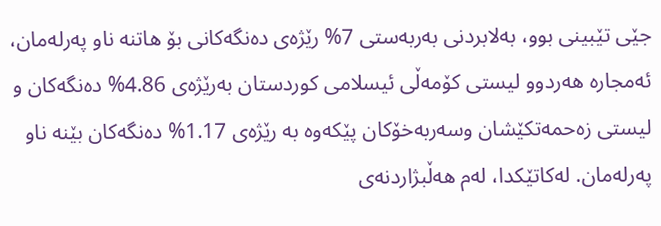جێی تێبینی بوو، به‌لابردنی به‌ربه‌ستی 7% رێژه‌ی ده‌نگه‌كانی بۆ هاتنه‌ ناو په‌رله‌مان، ئه‌مجاره‌ هه‌ردوو لیستی كۆمه‌ڵی ئیسلامی كوردستان به‌رێژه‌ی 4.86% ده‌نگه‌كان و لیستی زه‌حمه‌تكێشان وسه‌ربه‌خۆكان پێكه‌وه‌ به‌ رێژه‌ی 1.17% ده‌نگه‌كان بێنه‌ ناو په‌رله‌مان. له‌كاتێكدا، له‌م هه‌ڵبژاردنه‌ی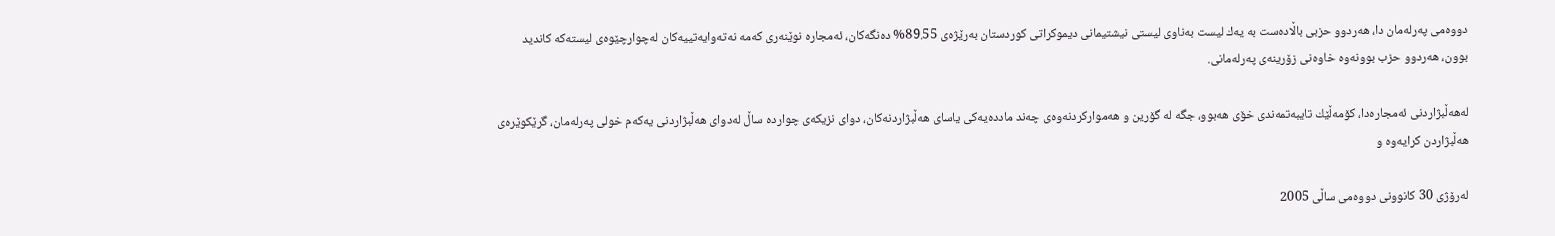دووه‌می په‌رله‌مان دا، هه‌ردوو حزبی باڵاده‌ست به‌ یه‌ك لیست به‌ناوی لیستی نیشتیمانی دیموكراتی كوردستان به‌رێژه‌ی 89.55% ده‌نگه‌كان، ئه‌مجاره‌ نوێنه‌ری كه‌مه‌ نه‌ته‌وایه‌تییه‌كان له‌چوارچێوه‌ی لیسته‌كه‌ كاندید بوون، هه‌ردوو حزب بوونه‌وه‌ خاوه‌نی زۆرینه‌ی په‌رله‌مانی.

له‌هه‌ڵبژاردنی ئه‌مجاره‌دا، كۆمه‌ڵێك تایبه‌تمه‌ندی خۆی هه‌بوو، جگه‌ له‌ گۆرین و هه‌مواركردنه‌وه‌ی چه‌ند مادده‌یه‌كی یاسای هه‌ڵبژاردنه‌كان، دوای نزیكه‌ی چوارده‌ ساڵ له‌دوای هه‌ڵبژاردنی یه‌كه‌م خولی په‌رله‌مان، گرێكوێره‌ی هه‌ڵبژاردن كرایه‌وه‌ و

له‌رۆژی 30 كانوونی دووه‌می ساڵی 2005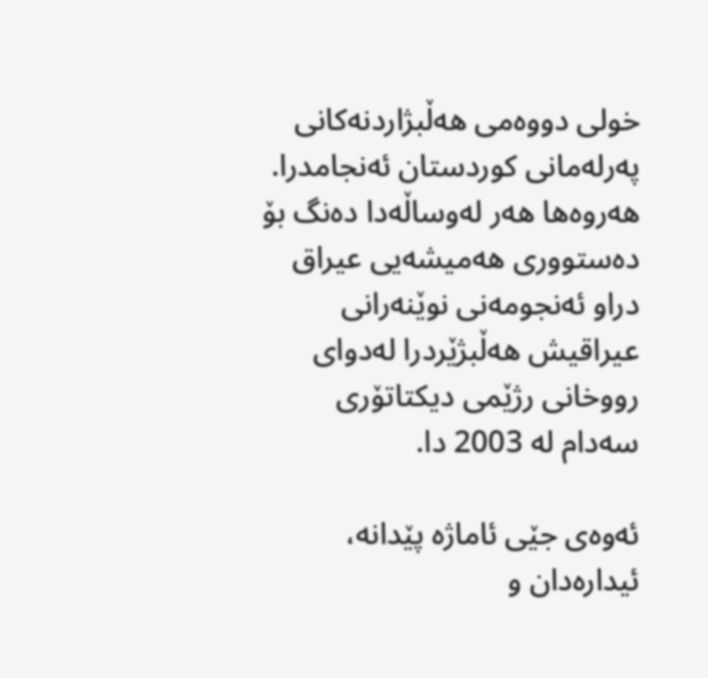خولی دووه‌می هه‌ڵبژاردنه‌كانی په‌رله‌مانی كوردستان ئه‌نجامدرا. هه‌روه‌ها هه‌ر له‌وساڵه‌دا ده‌نگ بۆ ده‌ستووری هه‌میشه‌یی عیراق دراو ئه‌نجومه‌نی نوێنه‌رانی عیراقیش هه‌ڵبژێردرا له‌دوای رووخانی رژێمی دیكتاتۆری سه‌دام له‌ 2003 دا.

ئه‌وه‌ی جێی ئاماژه‌ پێدانه‌، ئیداره‌دان و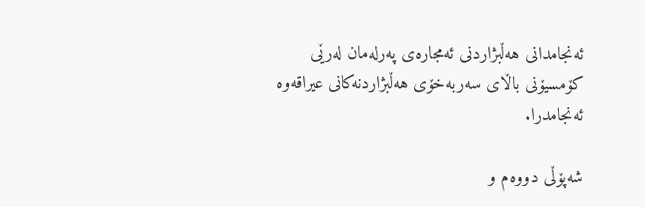ئه‌نجامدانی هه‌ڵبژاردنی ئه‌مجاره‌ی په‌رله‌مان له‌رێی كۆمسیۆنی باڵای سه‌ربه‌خۆی هه‌ڵبژاردنه‌كانی عیراقه‌وه‌ ئه‌نجامدرا.

شه‌پۆڵی دووه‌م و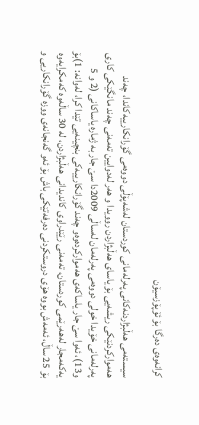كرانه‌وه‌ی ده‌رگا بۆ ئۆپۆزسیۆن

سیسته‌می هه‌ڵبژاردنه‌كانی په‌رله‌مانی كوردستان له‌شه‌پۆڵی دووه‌می گۆرانكارییه‌كاندا، چه‌ند هه‌مواركردنێكی ریشه‌یی بۆ یاسای هه‌ڵبژاردن روویدا و هه‌ر له‌دوایین ته‌مه‌نی چه‌ند مانگێكی كاری په‌رله‌مانی خۆیدا خولی دووه‌می په‌رله‌مان له‌ساڵی 2009دا سێ جار به‌ ژماره‌ یاساكانی (2 و 5 و13)، ئه‌وا سێ جار یاساكه‌ی هه‌مواركرده‌وه‌و چه‌ند گۆرانكارییه‌كی بنچینه‌یی تێدا كرا، له‌وانه‌: 1)بۆ یه‌كه‌مجار له‌هه‌رێمی كوردستان، ته‌مه‌نی رێێدراوی كاندیدانی هه‌ڵبژاردن، له‌ 30 ساڵه‌وه‌ كه‌مكرایه‌وه‌ بۆ 25 ساڵ، ئه‌مه‌ش بووه‌ هۆی دروستكردنی ده‌رفه‌تێكی باش بۆ ئه‌و گه‌نجانه‌ی ووزه‌ گۆرانكاریی و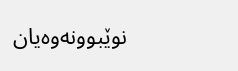نوێبوونه‌وه‌یان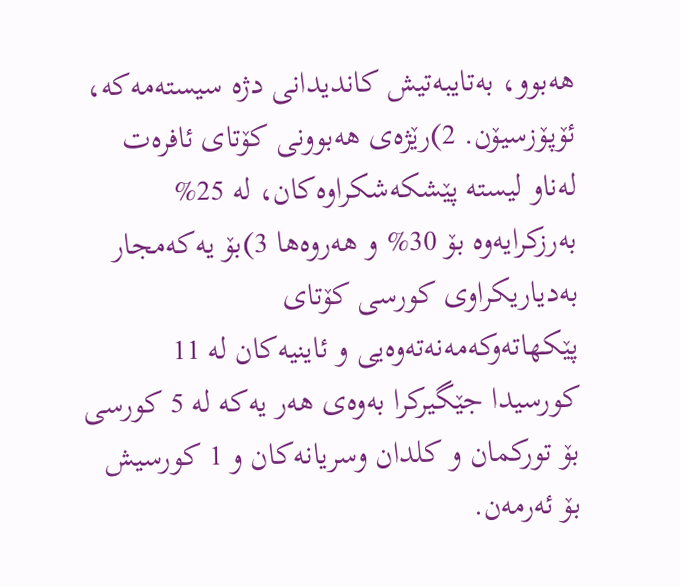هه‌بوو، به‌تایبه‌تیش كاندیدانی دژه‌ سیسته‌مه‌كه‌، ئۆپۆزسیۆن. 2)رێژه‌ی هه‌بوونی كۆتای ئافره‌ت له‌ناو لیسته‌ پێشكه‌شكراوه‌كان، له‌ 25% به‌رزكرایه‌وه‌ بۆ 30% و هه‌روه‌ها 3)بۆ یه‌كه‌مجار به‌دیاریكراوی كورسی كۆتای پێكهاته‌وكه‌مه‌نه‌ته‌وه‌یی و ئاینیه‌كان له‌ 11 كورسیدا جێگیركرا به‌وه‌ی هه‌ر یه‌كه‌ له‌ 5 كورسی بۆ توركمان و كلدان وسریانه‌كان و 1 كورسیش بۆ ئه‌رمه‌ن.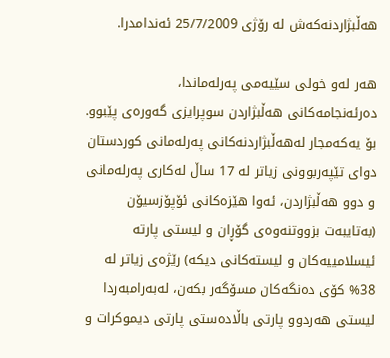هه‌ڵبژاردنه‌كه‌ش له‌ رۆژی 25/7/2009 ئه‌ندامدرا.

هه‌ر له‌و خولی سێیه‌می په‌رله‌ماندا، ده‌رئه‌نجامه‌كانی هه‌ڵبژاردن سوپرایزی گه‌وره‌ی پێبوو. بۆ یه‌كه‌مجار له‌هه‌ڵبژاردنه‌كانی په‌رله‌مانی كوردستان دوای تێپه‌ربوونی زیاتر له‌ 17 ساڵ له‌كاری په‌رله‌مانی و دوو هه‌ڵبژاردن، ئه‌وا هێزه‌كانی ئۆپۆزسیۆن (به‌تایبه‌ت بزووتنه‌وه‌ی گۆڕان و لیستی پارته‌ ئیسلامییه‌كان و لیسته‌كانی دیكه‌) رێژه‌ی زیاتر له‌ 38% كۆی ده‌نگه‌كان مسۆگه‌ر بكه‌ن، له‌به‌رامبه‌ردا لیستی هه‌ردوو پارتی باڵاده‌ستی پارتی دیموكرات و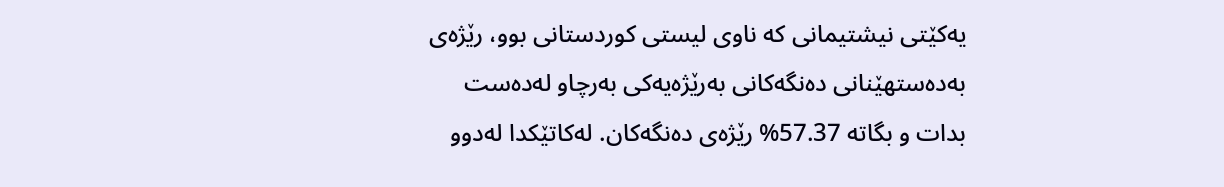یه‌كێتی نیشتیمانی كه‌ ناوی لیستی كوردستانی بوو، رێژه‌ی به‌ده‌ستهێنانی ده‌نگه‌كانی به‌رێژه‌یه‌كی به‌رچاو له‌ده‌ست بدات و بگاته‌ 57.37% رێژه‌ی ده‌نگه‌كان. له‌كاتێكدا له‌دوو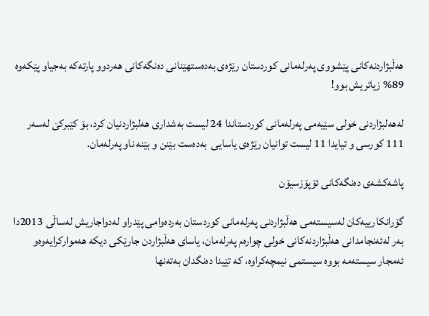هه‌ڵبژاردنه‌كانی پێشووی په‌رله‌مانی كوردستان رێژه‌ی به‌ده‌ستهێنانی ده‌نگه‌كانی هه‌ردوو پارته‌كه‌ به‌جیاو پێكه‌وه‌ 89% زیاتریش بوو!

له‌هه‌لبژاردنی خولی سێیه‌می په‌رله‌مانی كوردستاندا 24 لیست به‌شداری هه‌لبژاردنیان كرد، بۆ كێبركێ له‌سه‌ر 111 كورسی و تیایدا 11 لیست توانیان رێژه‌ی یاسایی  به‌ده‌ست بێنن و بێنه‌ ناو په‌رله‌مان.

پاشه‌كشه‌ی ده‌نگه‌كانی ئۆپۆزسیۆن

گۆرانكارییه‌كان له‌سیسته‌می هه‌ڵبژاردنی په‌رله‌مانی كوردستان به‌رده‌وامی پێدراو له‌دواجاریش له‌ساڵی 2013دا به‌ر له‌ئه‌نجامدانی هه‌ڵبژاردنه‌كانی خولی چواره‌م په‌رله‌مان، یاسای هه‌ڵبژاردن جارێكی دیكه‌ هه‌مواركرایه‌وه‌و ئه‌مجار سیسته‌مه‌ بووه‌ سیستمی نیمچه‌كراوه‌، كه‌ تێیدا ده‌نگدان به‌ته‌نها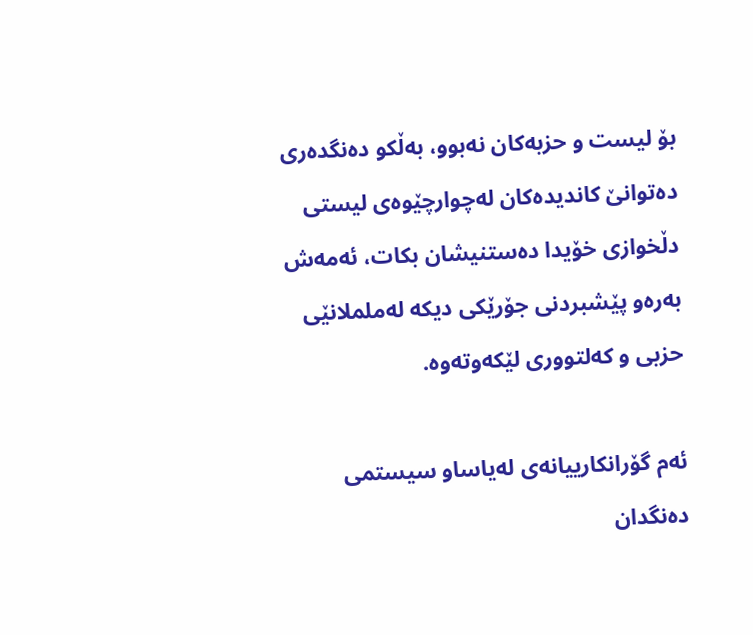بۆ لیست و حزبه‌كان نه‌بوو، به‌ڵكو ده‌نگده‌ری ده‌توانێ كاندیده‌كان له‌چوارچێوه‌ی لیستی دڵخوازی خۆیدا ده‌ستنیشان بكات، ئه‌مه‌ش به‌ره‌و پێشبردنی جۆرێكی دیكه‌ له‌ململانێی حزبی و كه‌لتووری لێكه‌وته‌وه‌.

ئه‌م گۆرانكارییانه‌ی له‌یاساو سیستمی ده‌نگدان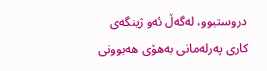دروستبوو، له‌گه‌ڵ ئه‌و ژینگه‌ی كاری په‌رله‌مانی به‌هۆی هه‌بوونی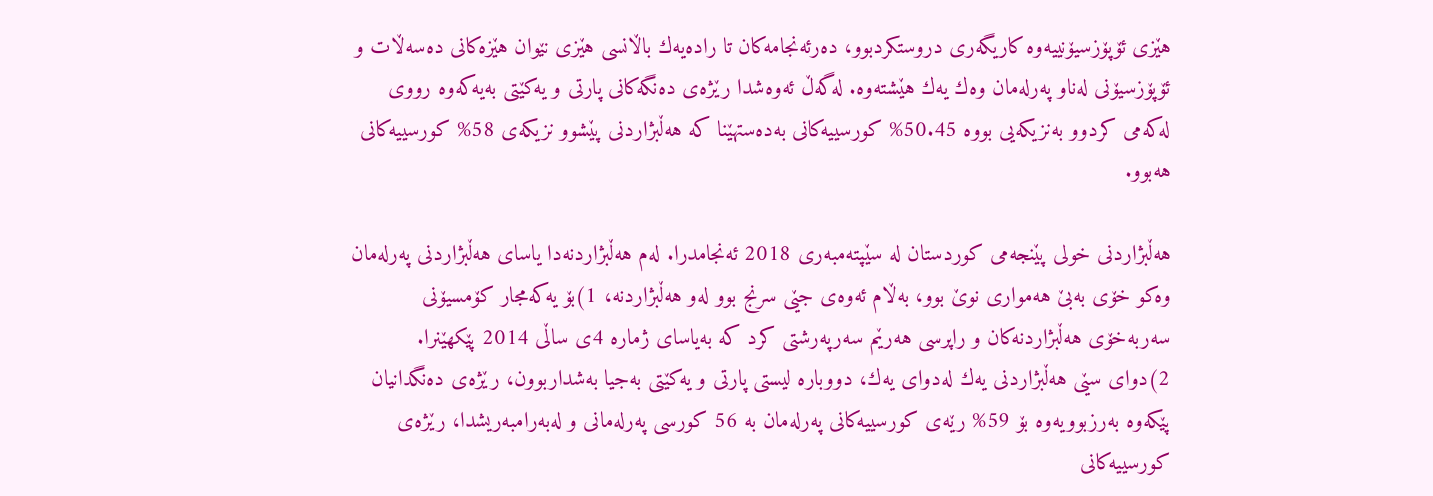هێزی ئۆپۆزسیۆنییه‌وه‌ كاریگه‌ری دروستكردبوو، ده‌رئه‌نجامه‌كان تا راده‌یه‌ك باڵانسی هێزی نێوان هێزه‌كانی ده‌سه‌ڵات و ئۆپۆزسیۆنی له‌ناو په‌رله‌مان وه‌ك یه‌ك هێشته‌وه‌. له‌گه‌ڵ ئه‌وه‌شدا رێژه‌ی ده‌نگه‌كانی پارتی و یه‌كێتی به‌یه‌كه‌وه‌ رووی له‌كه‌می كردوو به‌نزیكه‌یی بووه‌ 50.45% كورسییه‌كانی به‌ده‌ستهێنا كه‌ هه‌ڵبژاردنی پێشوو نزیكه‌ی 58% كورسییه‌كانی هه‌بوو.

هه‌ڵبژاردنی خولی پێنجه‌می كوردستان له‌ سێپته‌مبه‌ری 2018 ئه‌نجامدرا. له‌م هه‌ڵبژاردنه‌دا یاسای هه‌ڵبژاردنی په‌رله‌مان وه‌كو خۆی به‌بێ هه‌مواری نوێ بوو، به‌ڵام ئه‌وه‌ی جێی سرنج بوو له‌و هه‌ڵبژاردنه‌، 1)بۆ یه‌كه‌مجار كۆمسیۆنی سه‌ربه‌خۆی هه‌ڵبژاردنه‌كان و راپرسی هه‌رێم سه‌رپه‌رشتی كرد كه‌ به‌یاسای ژماره‌ 4ی ساڵی 2014 پێكهێنرا.  2)دوای سێی هه‌ڵبژاردنی یه‌ك له‌دوای یه‌ك، دووباره‌ لیستی پارتی و یه‌كێتی به‌جیا به‌شداربوون، رێژه‌ی ده‌نگدانیان پێكه‌وه‌ به‌رزبوویه‌وه‌ بۆ 59% رێه‌ی كورسییه‌كانی په‌رله‌مان به‌ 56 كورسی په‌رله‌مانی و له‌به‌رامبه‌ریشدا، رێژه‌ی كورسییه‌كانی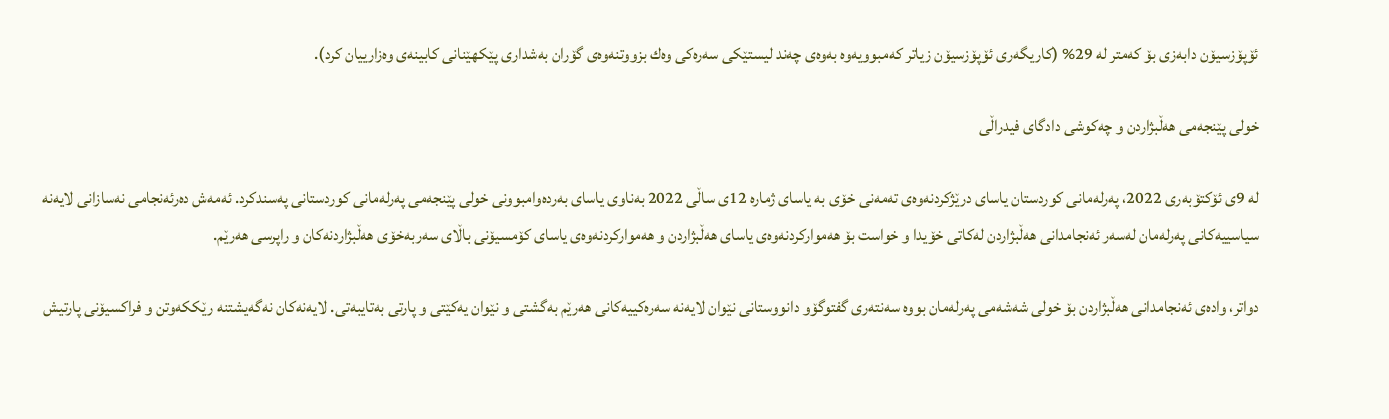ئۆپۆزسیۆن دابه‌زی بۆ كه‌متر له‌ 29% (كاریگه‌ری ئۆپۆزسیۆن زیاتر كه‌مبوویه‌وه‌ به‌وه‌ی چه‌ند لیستێكی سه‌ره‌كی وه‌ك بزووتنه‌وه‌ی گۆران به‌شداری پێكهێنانی كابینه‌ی وه‌زارییان كرد).

خولی پێنجه‌می هه‌ڵبژاردن و چه‌كوشی دادگای فیدراڵی

له‌ 9ی ئۆكتۆبه‌ری 2022، په‌رله‌مانی كوردستان یاسای درێژكردنه‌وه‌ی ته‌مه‌نی خۆی به‌ یاسای ژماره‌ 12ی ساڵی 2022 به‌ناوی یاسای به‌رده‌وامبوونی خولی پێنجه‌می په‌رله‌مانی كوردستانی په‌سندكرد. ئه‌مه‌ش ده‌رئه‌نجامی نه‌سازانی لایه‌نه‌ سیاسییه‌كانی په‌رله‌مان له‌سه‌ر ئه‌نجامدانی هه‌ڵبژاردن له‌كاتی خۆیدا و خواست بۆ هه‌مواركردنه‌وه‌ی یاسای هه‌ڵبژاردن و هه‌مواركردنه‌وه‌ی یاسای كۆمسیۆنی باڵای سه‌ربه‌خۆی هه‌ڵبژاردنه‌كان و راپرسی هه‌رێم.

دواتر، واده‌ی ئه‌نجامدانی هه‌ڵبژاردن بۆ خولی شه‌شه‌می په‌رله‌مان بووه‌ سه‌نته‌ری گفتوگۆو دانووستانی نێوان لایه‌نه‌ سه‌ره‌كییه‌كانی هه‌رێم به‌گشتی و نێوان یه‌كێتی و پارتی به‌تایبه‌تی. لایه‌نه‌كان نه‌گه‌یشتنه‌ رێككه‌وتن و فراكسیۆنی پارتیش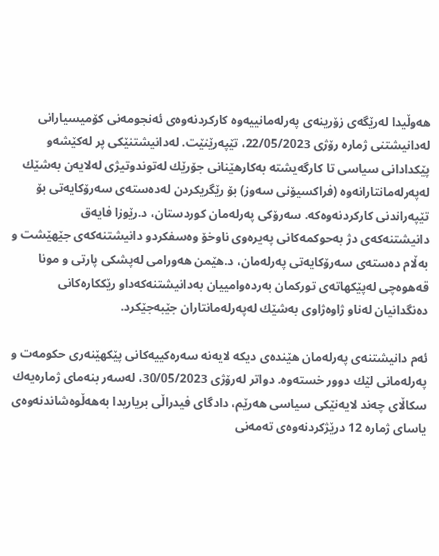هه‌وڵیدا له‌رێگه‌ی زۆرینه‌ی په‌رله‌مانییه‌وه‌ كاركردنه‌وه‌ی ئه‌نجومه‌نی كۆمیسیارانی له‌دانیشتنی ژماره‌ رۆژی 22/05/2023، تێپه‌رێنێت. له‌دانیشتنێكی پر له‌كێشه‌و پێكدادانی سیاسی تا كارگه‌یشته‌ به‌كارهێنانی جۆرێك له‌توندوتیژی له‌لایه‌ن به‌شێك له‌په‌رله‌مانتارانه‌وه‌ (فراكسیۆنی سه‌وز) بۆ رێگریكردن له‌ده‌سته‌ی سه‌رۆكایه‌تی بۆ تێپه‌راندنی كاركردنه‌وه‌كه‌. سه‌رۆكی په‌رله‌مان كوردستان، د.رێوزا فایه‌ق دانیشتنه‌كه‌ی دژ به‌حوكمه‌كانی په‌یره‌وی ناوخۆ وه‌سفكردو دانیشتنه‌كه‌ی جێهێشت و به‌ڵام ده‌سته‌ی سه‌رۆكایه‌تی په‌رله‌مان، د.هێمن هه‌ورامی له‌پشكی پارتی و مونا قه‌هوه‌چی له‌پێكهاته‌ی توركمان به‌رده‌وامییان به‌دانیشتنه‌كه‌داو رێككاره‌كانی ده‌نگدانیان له‌ناو ژاوه‌ژاوی به‌شێك له‌په‌رله‌مانتاران جێبه‌جێكرد.

ئه‌م دانیشتنه‌ی په‌رله‌مان هێنده‌ی دیكه‌ لایه‌نه‌ سه‌ره‌كییه‌كانی پێكهێنه‌ری حكومه‌ت و په‌رله‌مانی لێك دوور خسته‌وه‌. دواتر له‌رۆژی 30/05/2023، له‌سه‌ر بنه‌مای ژماره‌یه‌ك سكاڵای چه‌ند لایه‌نێكی سیاسی هه‌رێم، دادگای فیدراڵی بریاریدا به‌هه‌ڵوه‌شاندنه‌وه‌ی یاسای ژماره‌ 12 درێژكردنه‌وه‌ی ته‌مه‌نی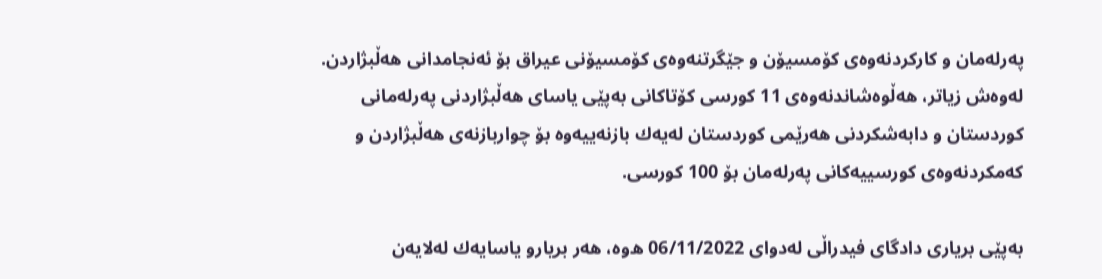په‌رله‌مان و كاركردنه‌وه‌ی كۆمسیۆن و جێگرتنه‌وه‌ی كۆمسیۆنی عیراق بۆ ئه‌نجامدانی هه‌ڵبژاردن. له‌وه‌ش زیاتر، هه‌ڵوه‌شاندنه‌وه‌ی 11 كورسی كۆتاكانی به‌پێی یاسای هه‌ڵبژاردنی په‌رله‌مانی كوردستان و دابه‌شكردنی هه‌رێمی كوردستان له‌یه‌ك بازنه‌ییه‌وه‌ بۆ چواربازنه‌ی هه‌ڵبژاردن و كه‌مكردنه‌وه‌ی كورسییه‌كانی په‌رله‌مان بۆ 100 كورسی.

به‌پێی بریاری دادگای فیدراڵی له‌دوای 06/11/2022 ه‌وه‌، هه‌ر بریارو یاسایه‌ك له‌لایه‌ن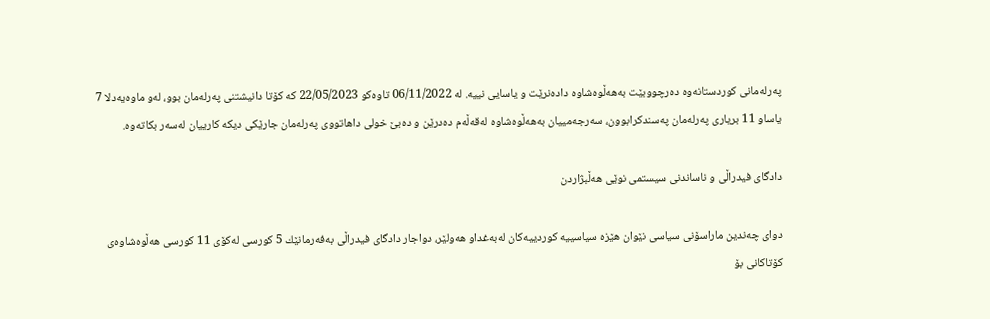په‌رله‌مانی كوردستانه‌وه‌ ده‌رچووبێت به‌هه‌ڵوه‌شاوه‌ داده‌نرێت و یاسایی نییه‌. له‌ 06/11/2022 تاوه‌كو 22/05/2023 كه‌ كۆتا دانیشتنی په‌رله‌مان بوو، له‌و ماوه‌یه‌دلا 7 یاساو 11 بریاری په‌رله‌مان په‌سندكرابوون، سه‌رجه‌مییان به‌هه‌ڵوه‌شاوه‌ له‌قه‌ڵه‌م ده‌درێن و ده‌بێ خولی داهاتووی په‌رله‌مان جارێكی دیكه‌ كارییان له‌سه‌ر بكاته‌وه‌.

دادگای فیدراڵی و ناساندنی سیستمی نوێی هه‌ڵبژاردن

دوای چه‌ندین ماراسۆنی سیاسی نێوان هێزه‌ سیاسییه‌ كوردییه‌كان له‌به‌غداو هه‌ولێر، دواجار دادگای فیدراڵی به‌فه‌رمانێك 5 كورسی له‌كۆی 11 كورسی هه‌ڵوه‌شاوه‌ی كۆتاكانی بۆ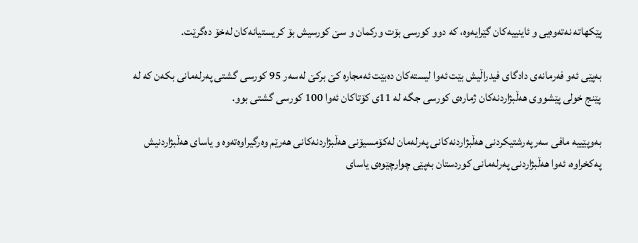پێكهاته‌ نه‌ته‌وه‌یی و ئاینییه‌كان گێرایه‌وه‌، كه‌ دوو كورسی بۆت وركمان و سێ كورسیش بۆ كریستیانه‌كان له‌خۆ ده‌گرێت.

به‌پێی ئه‌و فه‌رمانه‌ی دادگای فیدراڵیش بێت ئه‌وا لیسته‌كان ده‌بێت ئه‌مجاره‌ كێ بركێ له‌سه‌ر 95 كورسی گشتی په‌رله‌مانی بكه‌ن كه‌ له‌ پێنج خولی پێشووی هه‌ڵبژاردنه‌كان ژماره‌ی كورسی جگه‌ له‌ 11ی كۆتاكان ئه‌وا 100 كورسی گشتی بوو.

به‌وپێییه‌ مافی سه‌رپه‌رشتیكردنی هه‌ڵبژاردنه‌كانی په‌رله‌مان له‌كۆمسیۆنی هه‌ڵبژاردنه‌كانی هه‌رێم وه‌رگیراوه‌ته‌وه‌ و یاسای هه‌ڵبژاردنیش په‌كخراوه‌، ئه‌وا هه‌ڵبژاردنی په‌رله‌مانی كوردستان به‌پێی چوارچێوه‌ی یاسای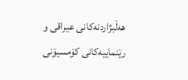هه‌ڵبژاردنه‌كانی عیراقی و رێنماییه‌كانی كۆمسیۆنی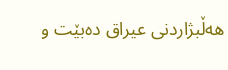هه‌ڵبژاردنی عیراق ده‌بێت و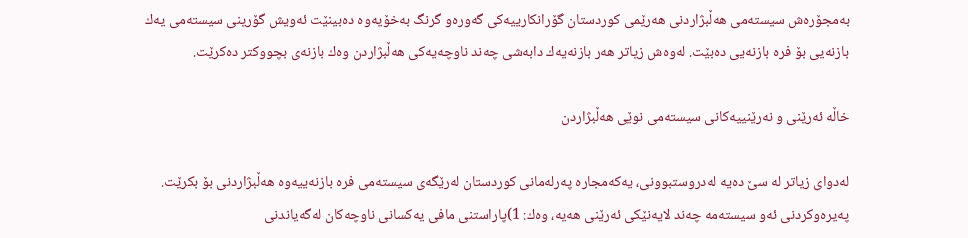به‌مجۆره‌ش سیسته‌می هه‌ڵبژاردنی هه‌رێمی كوردستان گۆرانكارییه‌كی گه‌وره‌و گرنگ به‌خۆیه‌وه‌ ده‌بینێت ئه‌ویش گۆرینی سیسته‌می یه‌ك بازنه‌یی بۆ فره‌ بازنه‌یی ده‌بێت. له‌وه‌ش زیاتر هه‌ر بازنه‌یه‌ك دابه‌شی چه‌ند ناوچه‌یه‌كی هه‌ڵبژاردن وه‌ك بازنه‌ی بچووكتر ده‌كرێت.

خاڵه‌ ئه‌رێنی و نه‌رێنییه‌كانی سیسته‌می نوێی هه‌ڵبژاردن

له‌دوای زیاتر له‌ سێ ده‌یه‌ له‌دروستبوونی، یه‌كه‌مجاره‌ په‌رله‌مانی كوردستان له‌رێگه‌ی سیسته‌می فره‌ بازنه‌ییه‌وه‌ هه‌ڵبژاردنی بۆ بكرێت. په‌یره‌وكردنی ئه‌و سیسته‌مه‌ چه‌ند لایه‌نێكی ئه‌رێنی هه‌یه‌، وه‌ك: 1)پاراستنی مافی یه‌كسانی ناوچه‌كان له‌گه‌یاندنی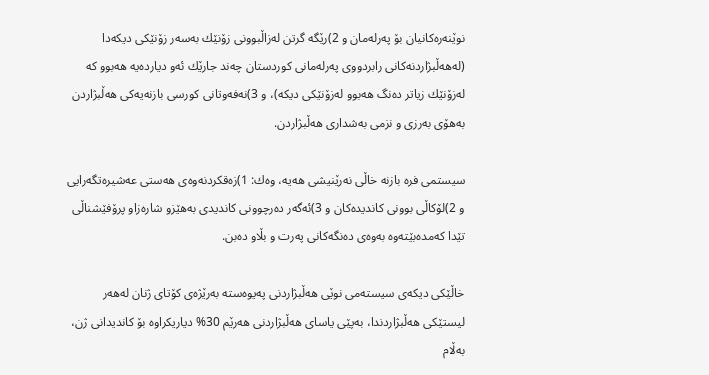نوێنه‌ره‌كانیان بۆ په‌رله‌مان و 2)رێگه‌ گرتن له‌زاڵبوونی زۆنێك به‌سه‌ر زۆنێكی دیكه‌دا (له‌هه‌ڵبژاردنه‌كانی رابردووی په‌رله‌مانی كوردستان چه‌ند جارێك ئه‌و دیارده‌یه‌ هه‌بوو كه‌ له‌زۆنێك زیاتر ده‌نگ هه‌بوو له‌زۆنێكی دیكه‌)، و 3)نه‌فه‌وتانی كورسی بازنه‌یه‌كی هه‌ڵبژاردن به‌هۆی به‌رزی و نزمی به‌شداری هه‌ڵبژاردن.

سیستمی فره‌ بازنه‌ خاڵی نه‌رێنیشی هه‌یه‌، وه‌ك: 1)زه‌قكردنه‌وه‌ی هه‌ستی عه‌شیره‌تگه‌رایی و 2)لۆكاڵی بوونی كاندیده‌كان و 3)ئه‌گه‌ر ده‌رچوونی كاندیدی به‌هێزو شاره‌زاو پرۆفێشناڵی تێدا كه‌مده‌بێته‌وه‌ به‌وه‌ی ده‌نگه‌كانی په‌رت و بڵاو ده‌بن.

خاڵێكی دیكه‌ی سیسته‌می نوێی هه‌ڵبژاردنی په‌یوه‌سته‌ به‌رێژه‌ی كۆتای ژنان له‌هه‌ر لیستێكی هه‌ڵبژاردندا، به‌پێی یاسای هه‌ڵبژاردنی هه‌رێم 30% دیاریكراوه‌ بۆ كاندیدانی ژن، به‌ڵام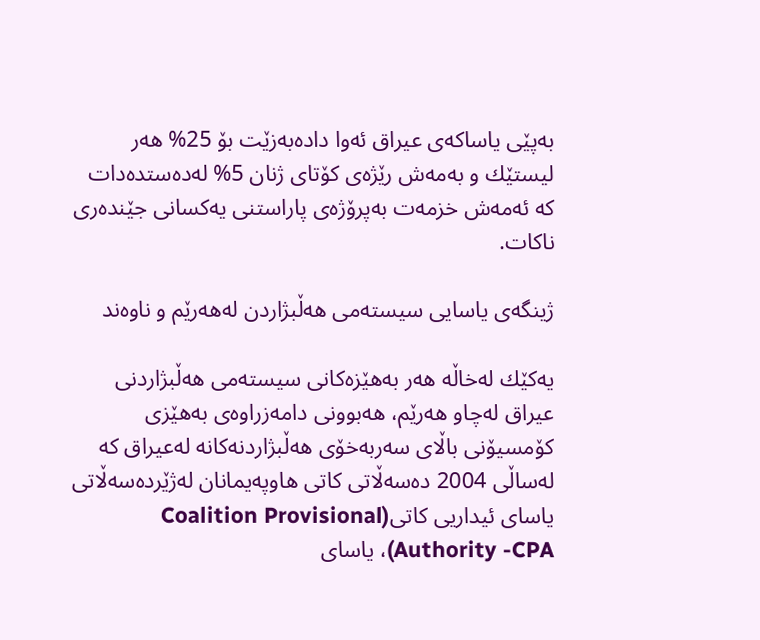به‌پێی یاساكه‌ی عیراق ئه‌وا داده‌به‌زێت بۆ 25% هه‌ر لیستێك و به‌مه‌ش رێژه‌ی كۆتای ژنان 5% له‌ده‌ستده‌دات كه‌ ئه‌مه‌ش خزمه‌ت به‌پرۆژه‌ی پاراستنی یه‌كسانی جێنده‌ری ناكات.

ژینگه‌ی یاسایی سیسته‌می هه‌ڵبژاردن له‌هه‌رێم و ناوه‌ند

یه‌كێك له‌خاڵه‌ هه‌ر به‌هێزه‌كانی سیسته‌می هه‌ڵبژاردنی عیراق له‌چاو هه‌رێم، هه‌بوونی دامه‌زراوه‌ی به‌هێزی كۆمسیۆنی باڵای سه‌ربه‌خۆی هه‌ڵبژاردنه‌كانه‌ له‌عیراق كه‌ له‌ساڵی 2004 ده‌سه‌ڵاتی كاتی هاوپه‌یمانان له‌ژێرده‌سه‌ڵاتی یاسای ئیداریی كاتی(Coalition Provisional Authority -CPA)، یاسای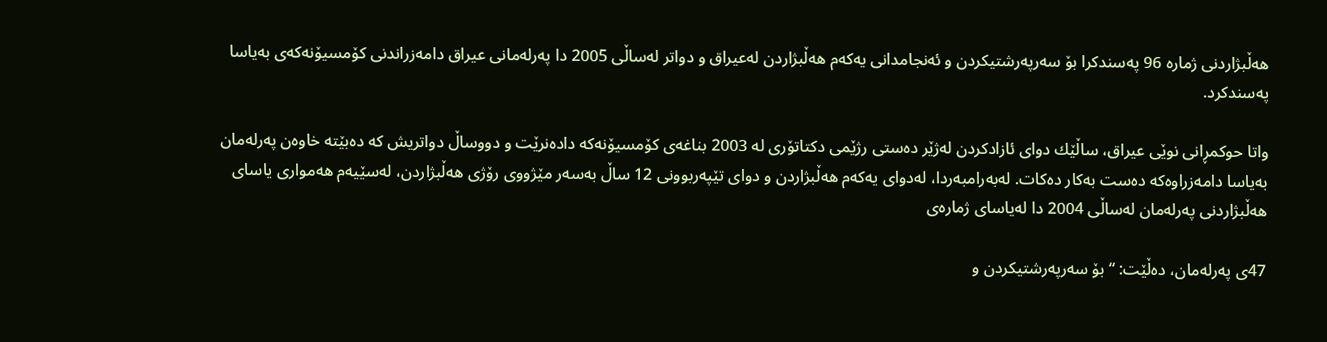هه‌ڵبژاردنی ژماره‌ 96 په‌سندكرا بۆ سه‌رپه‌رشتیكردن و ئه‌نجامدانی یه‌كه‌م هه‌ڵبژاردن له‌عیراق و دواتر له‌ساڵی 2005 دا په‌رله‌مانی عیراق دامه‌زراندنی كۆمسیۆنه‌كه‌ی به‌یاسا په‌سندكرد.

واتا حوكمڕانی نوێی عیراق، ساڵێك دوای ئازادكردن له‌ژێر ده‌ستی رژێمی دكتاتۆری له‌ 2003 بناغه‌ی كۆمسیۆنه‌كه‌ داده‌نرێت و دووساڵ دواتریش كه‌ ده‌بێته‌ خاوه‌ن په‌رله‌مان به‌یاسا دامه‌زراوه‌كه‌ ده‌ست به‌كار ده‌كات. له‌به‌رامبه‌ردا، له‌دوای یه‌كه‌م هه‌ڵبژاردن و دوای تێپه‌ربوونی 12 ساڵ به‌سه‌ر مێژووی رۆژی هه‌ڵبژاردن، له‌سێیه‌م هه‌مواری یاسای هه‌ڵبژاردنی په‌رله‌مان له‌ساڵی 2004 دا له‌یاسای ژماره‌ی

47ی په‌رله‌مان، ده‌ڵێت: “بۆ سه‌رپه‌رشتیكردن و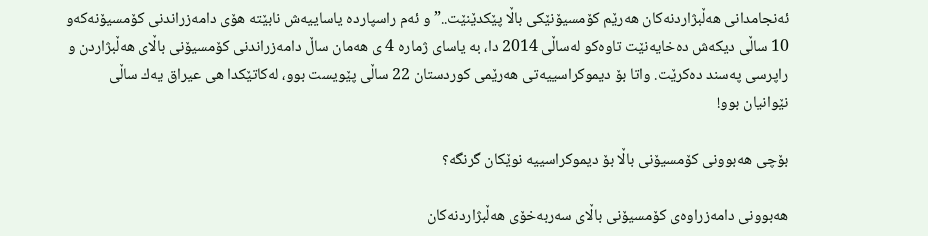ئه‌نجامدانی هه‌ڵبژاردنه‌كان هه‌رێم كۆمسیۆنێكی باڵا پێكدێنێت..” و ئه‌م راسپارده‌ یاساییه‌ش نابێته‌ هۆی دامه‌زراندنی كۆمسیۆنه‌كه‌و 10 ساڵی دیكه‌ش ده‌خایه‌نێت تاوه‌كو له‌ساڵی 2014 دا، به‌ یاسای ژماره‌ 4 ی هه‌مان ساڵ دامه‌زراندنی كۆمسیۆنی باڵای هه‌ڵبژاردن و راپرسی په‌سند ده‌كرێت. واتا بۆ دیموكراسییه‌تی هه‌رێمی كوردستان 22 ساڵی پێویست بوو، له‌كاتێكدا هی عیراق یه‌ك ساڵی نێوانیان بوو!

بۆچی هه‌بوونی كۆمسیۆنی باڵا بۆ دیموكراسییه‌ نوێكان گرنگه‌؟

هه‌بوونی دامه‌زراوه‌ی كۆمسیۆنی باڵای سه‌ربه‌خۆی هه‌ڵبژاردنه‌كان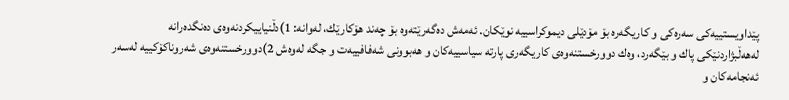پێداویستییه‌كی سه‌ره‌كی و كاریگه‌ره‌ بۆ مۆدێلی دیموكراسییه‌ نوێكان. ئه‌مه‌ش ده‌گه‌رێته‌وه‌ بۆ چه‌ند هۆكارێك، له‌وانه‌: 1)دڵنیاییكردنه‌وه‌ی ده‌نگده‌رانه‌ له‌هه‌ڵبژاردنێكی پاك و بێگه‌رد، وه‌ك دوورخستنه‌وه‌ی كاریگه‌ری پارته‌ سیاسییه‌كان و هه‌بوونی شه‌فافییه‌ت و جگه‌ له‌وه‌ش 2)دوورخستنه‌وه‌ی شه‌روناكۆكییه‌ له‌سه‌ر ئه‌نجامه‌كان و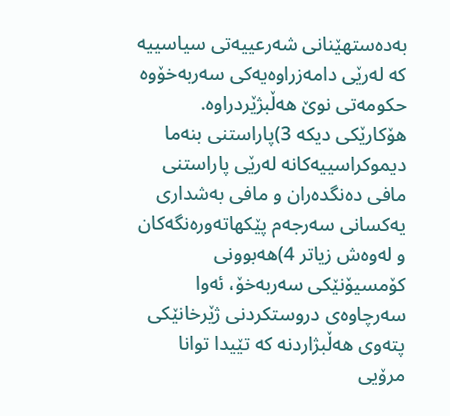به‌ده‌ستهێنانی شه‌رعییه‌تی سیاسییه‌ كه‌ له‌رێی دامه‌زراوه‌یه‌كی سه‌ربه‌خۆوه‌ حكومه‌تی نوێ هه‌ڵبژێردراوه‌. هۆكارێكی دیكه‌ 3)پاراستنی بنه‌ما دیموكراسییه‌كانه‌ له‌رێی پاراستنی مافی ده‌نگده‌ران و مافی به‌شداری یه‌كسانی سه‌رجه‌م پێكهاته‌وره‌نگه‌كان و له‌وه‌ش زیاتر 4)هه‌بوونی كۆمسیۆنێكی سه‌ربه‌خۆ، ئه‌وا سه‌رچاوه‌ی دروستكردنی ژێرخانێكی پته‌وی هه‌ڵبژاردنه‌ كه‌ تێیدا توانا مرۆیی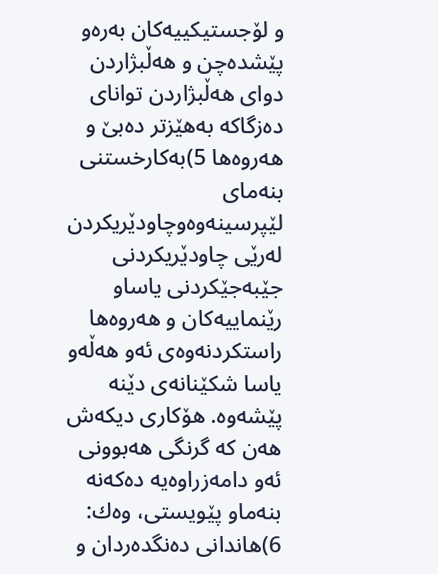و لۆجستیكییه‌كان به‌ره‌و پێشده‌چن و هه‌ڵبژاردن دوای هه‌ڵبژاردن توانای ده‌زگاكه‌ به‌هێزتر ده‌بێ و هه‌روه‌ها 5)به‌كارخستنی بنه‌مای لێپرسینه‌وه‌وچاودێریكردن له‌رێی چاودێریكردنی جێبه‌جێكردنی یاساو رێنماییه‌كان و هه‌روه‌ها راستكردنه‌وه‌ی ئه‌و هه‌ڵه‌و یاسا شكێنانه‌ی دێنه‌ پێشه‌وه‌. هۆكاری دیكه‌ش هه‌ن كه‌ گرنگی هه‌بوونی ئه‌و دامه‌زراوه‌یه‌ ده‌كه‌نه‌ بنه‌ماو پێویستی، وه‌ك: 6)هاندانی ده‌نگده‌ردان و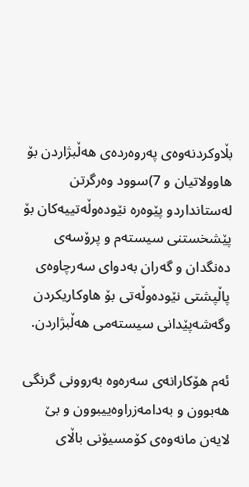بڵاوكردنه‌وه‌ی په‌روه‌رده‌ی هه‌ڵبژاردن بۆ هاوولاتیان و 7)سوود وه‌رگرتن له‌ستانداردو پێوه‌ره‌ نێوده‌وڵه‌تییه‌كان بۆ پێشخستنی سیسته‌م و پرۆسه‌ی ده‌نگدان و گه‌ران به‌دوای سه‌رچاوه‌ی پاڵپشتی نێوده‌وڵه‌تی بۆ هاوكاریكردن وگه‌شه‌پێدانی سیسته‌می هه‌ڵبژاردن.

ئه‌م هۆكارانه‌ی سه‌ره‌وه‌ به‌روونی گرنگی هه‌بوون و به‌دامه‌زراوه‌ییبوون و بێ لایه‌ن مانه‌وه‌ی كۆمسیۆنی باڵای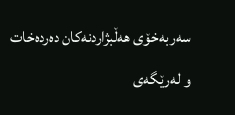سه‌ربه‌خۆی هه‌ڵبژاردنه‌كان ده‌رده‌خات و له‌رێگه‌ی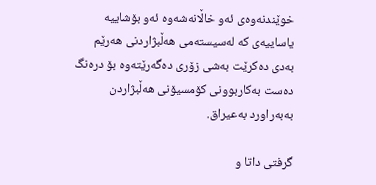خوێندنه‌وه‌ی ئه‌و خاڵانه‌شه‌وه‌ ئه‌و بۆشاییه‌ یاساییه‌ی كه‌ له‌سیسته‌می هه‌ڵبژاردنی هه‌رێم به‌دی ده‌كرێت به‌شی زۆری ده‌گه‌رێته‌وه‌ بۆ دره‌نگ ده‌ست به‌كاربوونی كۆمسیۆنی هه‌ڵبژاردن به‌به‌راورد به‌عیراق.

گرفتی داتا و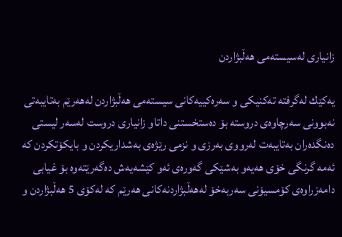زانیاری له‌سیسته‌می هه‌ڵبژاردن

یه‌كێك له‌گرفته‌ ته‌كنیكی و سه‌ره‌كییه‌كانی سیسته‌می هه‌ڵبژاردن له‌هه‌رێم به‌تایبه‌تی نه‌بوونی سه‌رچاوه‌ی دروسته‌ بۆ ده‌ستخستنی داتاو زانیاری دروست له‌سه‌ر لیستی ده‌نگده‌ران به‌تایبه‌ت له‌رووی به‌رزی و نزمی رێژه‌ی به‌شداریكردن و بایكۆتكردن كه‌ ئه‌مه‌ گرنگی خۆی هه‌یه‌و به‌شێكی گه‌وره‌ی ئه‌و كێشه‌یه‌ش ده‌گه‌رێته‌وه‌ بۆ غیابی دامه‌زراوه‌ی كۆمسیۆنی سه‌ربه‌خۆ له‌هه‌ڵبژاردنه‌كانی هه‌رێم كه‌ له‌كۆی 5 هه‌ڵبژاردن و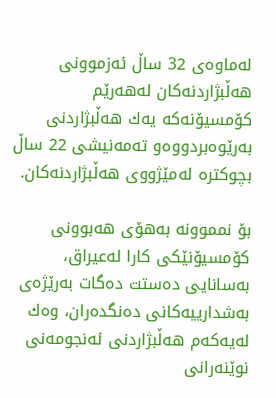له‌ماوه‌ی 32 ساڵ ئه‌زموونی هه‌ڵبژاردنه‌كان له‌هه‌رێم كۆمسیۆنه‌كه‌ یه‌ك هه‌ڵبژاردنی به‌رێوه‌بردووه‌و ته‌مه‌نیشی 22 ساڵ بچوكتره‌ له‌مێژووی هه‌ڵبژاردنه‌كان.

بۆ نمموونه‌ به‌هۆی هه‌بوونی كۆمسیۆنێكی كارا له‌عیراق، به‌سانایی ده‌ستت ده‌گات به‌رێژه‌ی به‌شدارییه‌كانی ده‌نگده‌ران، وه‌ك له‌یه‌كه‌م هه‌ڵبژاردنی ئه‌نجومه‌نی نوێنه‌رانی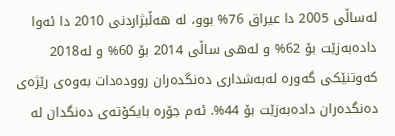له‌ساڵی 2005 دا عیراق 76% بوو، له‌ هه‌ڵبژاردنی 2010 دا ئه‌وا داده‌به‌زێت بۆ 62% و له‌هی ساڵی 2014 بۆ 60% و له‌2018 كه‌وتنێكی گه‌وره‌ له‌به‌شداری ده‌نگده‌ران رووده‌دات به‌وه‌ی رێژه‌ی ده‌نگده‌ران داده‌به‌زێت بۆ 44%. ئه‌م جۆره‌ بایكۆته‌ی ده‌نگدان له‌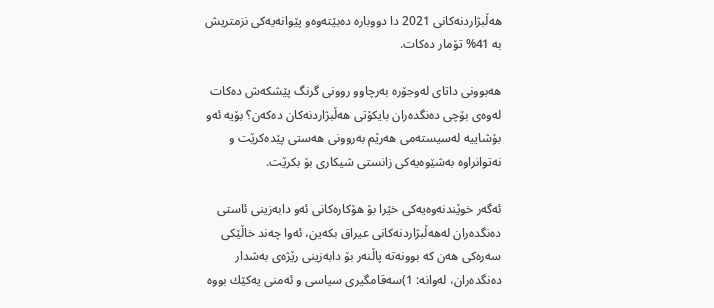هه‌ڵبژاردنه‌كانی 2021 دا دووباره‌ ده‌بێته‌وه‌و پێوانه‌یه‌كی نزمتریش به‌ 41% تۆمار ده‌كات.

هه‌بوونی داتای له‌وجۆره‌ به‌رچاوو روونی گرنگ پێشكه‌ش ده‌كات له‌وه‌ی بۆچی ده‌نگده‌ران بایكۆتی هه‌ڵبژاردنه‌كان ده‌كه‌ن؟ بۆیه‌ ئه‌و بۆشاییه‌ له‌سیسته‌می هه‌رێم به‌روونی هه‌ستی پێده‌كرێت و نه‌توانراوه‌ به‌شێوه‌یه‌كی زانستی شیكاری بۆ بكرێت.

ئه‌گه‌ر خوێندنه‌وه‌یه‌كی خێرا بۆ هۆكاره‌كانی ئه‌و دابه‌زینی ئاستی ده‌نگده‌ران له‌هه‌ڵبژاردنه‌كانی عیراق بكه‌ین، ئه‌وا چه‌ند خاڵێكی سه‌ره‌كی هه‌ن كه‌ بوونه‌ته‌ پاڵنه‌ر بۆ دابه‌زینی رێژه‌ی به‌شدار ده‌نگده‌ران، له‌وانه‌: 1)سه‌قامگیری سیاسی و ئه‌منی یه‌كێك بووه‌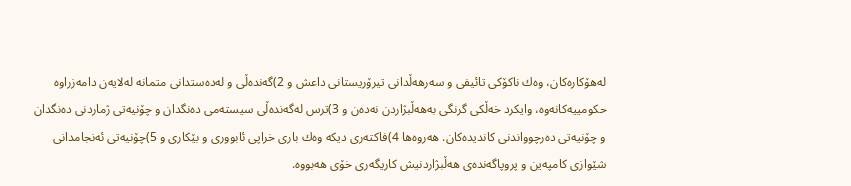له‌هۆكاره‌كان، وه‌ك ناكۆكی تائیفی و سه‌رهه‌ڵدانی تیرۆریستانی داعش و 2)گه‌نده‌ڵی و له‌ده‌ستدانی متمانه‌ له‌لایه‌ن دامه‌زراوه‌ حكومییه‌كانه‌وه‌، وایكرد خه‌ڵكی گرنگی به‌هه‌ڵبژاردن نه‌ده‌ن و 3)ترس له‌گه‌نده‌ڵی سیسته‌می ده‌نگدان و چۆنیه‌تی ژماردنی ده‌نگدان و چۆنیه‌تی ده‌رچوواندنی كاندیده‌كان. هه‌روه‌ها 4)فاكته‌ری دیكه‌ وه‌ك باری خراپی ئابووری و بێكاری و 5)چۆنیه‌تی ئه‌نجامدانی شێوازی كامپه‌ین و پروپاگه‌نده‌ی هه‌ڵبژاردنیش كاریگه‌ری خۆی هه‌بووه‌.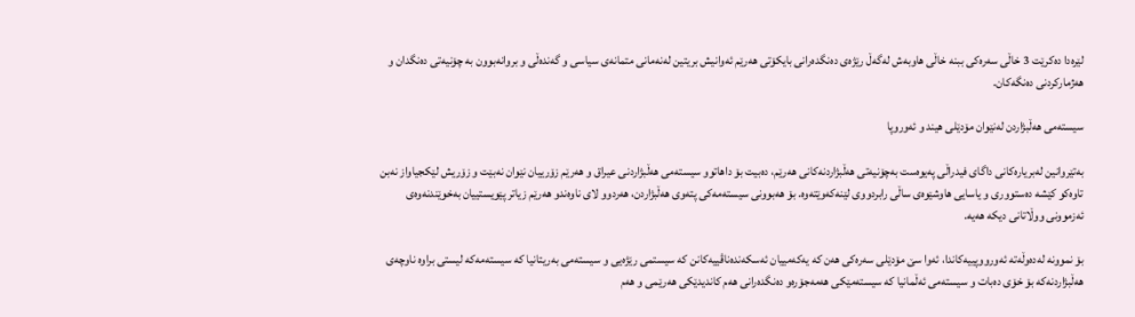لێره‌دا ده‌كرێت 3 خاڵی سه‌ره‌كی ببنه‌ خاڵی هاوبه‌ش له‌گه‌ڵ رێژه‌ی ده‌نگده‌رانی بایكۆتی هه‌رێم ئه‌وانیش بریتین له‌نه‌مانی متمانه‌ی سیاسی و گه‌نده‌ڵی و بروانه‌بوون به‌ چۆنیه‌تی ده‌نگدان و هه‌ژماركردنی ده‌نگه‌كان.

سیسته‌می هه‌ڵبژاردن له‌نێوان مۆدێلی هیند و ئه‌وروپا

به‌تێروانین له‌بریاره‌كانی داگای فیدراڵی په‌یوه‌ست به‌چۆنیه‌تی هه‌ڵبژاردنه‌كانی هه‌رێم، ده‌بیت بۆ داهاتوو سیسته‌می هه‌ڵبژاردنی عیراق و هه‌رێم زۆرییان نێوان نه‌بێت و زۆریش لێكجیاواز نه‌بن تاوه‌كو كێشه‌ ده‌ستووری و یاسایی هاوشێوه‌ی ساڵی رابردووی لێنه‌كه‌وێته‌وه‌. بۆ هه‌بوونی سیسته‌مه‌كی پته‌وی هه‌ڵبژاردن، هه‌ردوو لای ناوه‌ندو هه‌رێم زیاتر پێویستییان به‌خوێندنه‌وه‌ی ئه‌زموونی ووڵاتانی دیكه‌ هه‌یه‌.

بۆ نموونه‌ له‌ده‌وڵه‌ته‌ ئه‌ورووپییه‌كاندا، ئه‌وا سێ مۆدێلی سه‌ره‌كی هه‌ن كه‌ یه‌كه‌مییان ئه‌سكه‌نده‌ناڤییه‌كانن كه‌ سیستمی رێژه‌یی و سیسته‌می به‌ریتانیا كه‌ سیسته‌مه‌كه‌ لیستی براوه‌ ناوچه‌ی هه‌ڵبژاردنه‌كه‌ بۆ خۆی ده‌بات و سیسته‌می ئه‌ڵمانیا كه‌ سیسته‌مێكی هه‌مه‌جۆره‌و ده‌نگده‌رانی هه‌م كاندیدێكی هه‌رێمی و هه‌م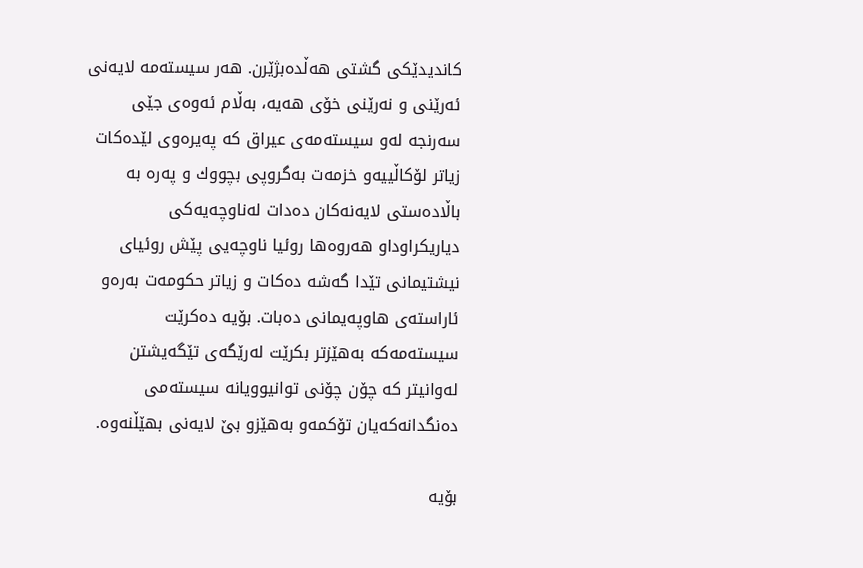كاندیدێكی گشتی هه‌ڵده‌بژێرن. هه‌ر سیسته‌مه‌ لایه‌نی ئه‌رێنی و نه‌رێنی خۆی هه‌یه‌، به‌ڵام ئه‌وه‌ی جێی سه‌رنجه‌ له‌و سیسته‌مه‌ی عیراق كه‌ په‌یره‌وی لێده‌كات زیاتر لۆكاڵییه‌و خزمه‌ت به‌گروپی بچووك و په‌ره‌ به‌ باڵاده‌ستی لایه‌نه‌كان ده‌دات له‌ناوچه‌یه‌كی دیاریكراوداو هه‌روه‌ها روئیا ناوچه‌یی پێش روئیای نیشتیمانی تێدا گه‌شه‌ ده‌كات و زیاتر حكومه‌ت به‌ره‌و ئاراسته‌ی هاوپه‌یمانی ده‌بات. بۆیه‌ ده‌كرێت سیسته‌مه‌كه‌ به‌هێزتر بكرێت له‌رێگه‌ی تێگه‌یشتن له‌وانیتر كه‌ چۆن چۆنی توانیوویانه‌ سیسته‌می ده‌نگدانه‌كه‌یان تۆكمه‌و به‌هێزو بێ لایه‌نی بهێڵنه‌وه‌.

بۆیه‌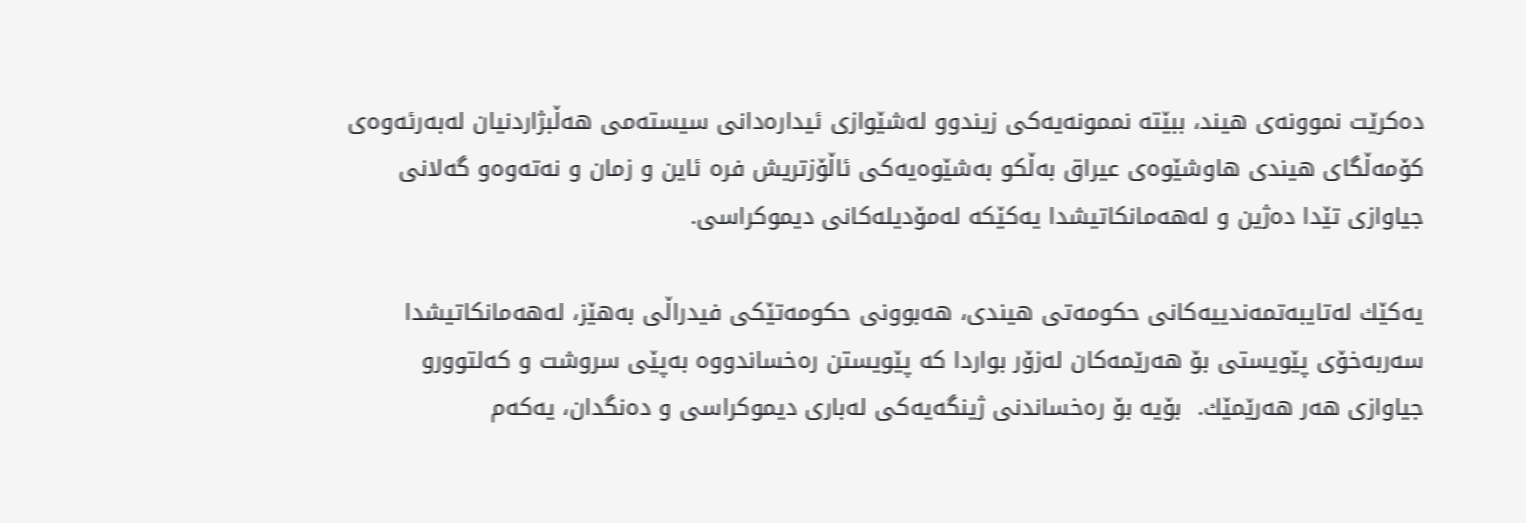ده‌كرێت نموونه‌ی هیند، ببێته‌ نممونه‌یه‌كی زیندوو له‌شێوازی ئیداره‌دانی سیسته‌می هه‌ڵبژاردنیان له‌به‌رئه‌وه‌ی كۆمه‌ڵگای هیندی هاوشێوه‌ی عیراق به‌ڵكو به‌شێوه‌یه‌كی ئاڵۆزتریش فره‌ ئاین و زمان و نه‌ته‌وه‌و گه‌لانی جیاوازی تێدا ده‌ژین و له‌هه‌مانكاتیشدا یه‌كێكه‌ له‌مۆدیله‌كانی دیموكراسی.

یه‌كێك له‌تایبه‌تمه‌ندییه‌كانی حكومه‌تی هیندی، هه‌بوونی حكومه‌تێكی فیدراڵی به‌هێز، له‌هه‌مانكاتیشدا سه‌ربه‌خۆی پێویستی بۆ هه‌رێمه‌كان له‌زۆر بواردا كه‌ پێویستن ره‌خساندووه‌ به‌پێی سروشت و كه‌لتوورو جیاوازی هه‌ر هه‌رێمێك.  بۆیه‌ بۆ ره‌خساندنی ژینگه‌یه‌كی له‌باری دیموكراسی و ده‌نگدان، یه‌كه‌م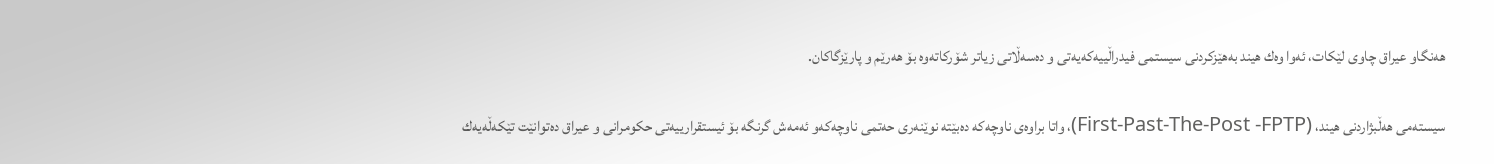هه‌نگاو عیراق چاوی لێكات، ئه‌وا وه‌ك هیند به‌هێزكردنی سیستمی فیدراڵییه‌كه‌یه‌تی و ده‌سه‌ڵاتی زیاتر شۆركاته‌وه‌ بۆ هه‌رێم و پارێزگاكان.

سیسته‌می هه‌ڵبژاردنی هیند، (First-Past-The-Post -FPTP)، واتا براوه‌ی ناوچه‌كه‌ ده‌بێته‌ نوێنه‌ری حه‌تمی ناوچه‌كه‌و ئه‌مه‌ش گرنگه‌ بۆ ئیستقرارییه‌تی حكومرانی و عیراق ده‌توانێت تێكه‌ڵه‌یه‌ك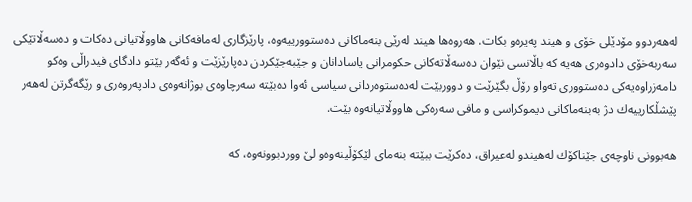له‌هه‌ردوو مۆدێلی خۆی و هیند په‌یره‌و بكات. هه‌روه‌ها هیند له‌رێی بنه‌ماكانی ده‌ستوورییه‌وه‌، پارێزگاری له‌مافه‌كانی هاووڵاتیانی ده‌كات و ده‌سه‌ڵاتێكی سه‌ربه‌خۆی دادوه‌ری هه‌یه‌ كه‌ باڵانسی نێوان ده‌سه‌ڵاته‌كانی حكومرانی یاسادانان و جێبه‌جێكردن ده‌پارێزێت و ئه‌گه‌ر بێتو دادگای فیدراڵی وه‌كو دامه‌زراوه‌یه‌كی ده‌ستووری ته‌واو رۆڵ بگێرێت و دووربێت له‌ده‌ستوه‌ردانی سیاسی ئه‌وا ده‌بێته‌ سه‌رچاوه‌ی بوژانه‌وه‌ی دادپه‌روه‌ری و رێگه‌گرتن له‌هه‌ر پێشڵكارییه‌ك دژ به‌بنه‌ماكانی دیموكراسی و مافی سه‌ره‌كی هاووڵاتیانه‌وه‌ بێت.

هه‌بوونی ناوچه‌ی جێناكۆك له‌هیندو له‌عیراق، ده‌كرێت ببێته‌ بنه‌مای لێكۆڵینه‌وه‌و لێ ووردبوونه‌وه‌، كه‌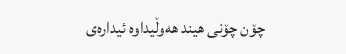چۆن چۆنی هیند هه‌وڵیداوه‌ ئیداره‌ی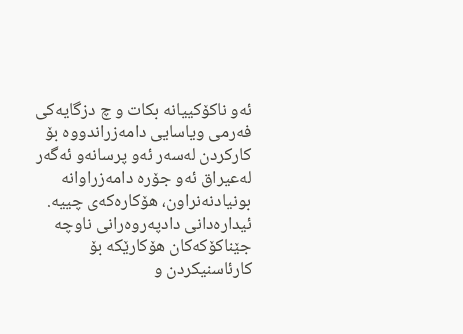ئه‌و ناكۆكییانه‌ بكات و چ دزگایه‌كی فه‌رمی ویاسایی دامه‌زراندووه‌ بۆ كاركردن له‌سه‌ر ئه‌و پرسانه‌و ئه‌گه‌ر له‌عیراق ئه‌و جۆره‌ دامه‌زراوانه‌ بونیادنه‌نراون، هۆكاره‌كه‌ی چییه‌. ئیداره‌دانی دادپه‌روه‌رانی ناوچه‌ جێناكۆكه‌كان هۆكارێكه‌ بۆ كارئاسنیكردن و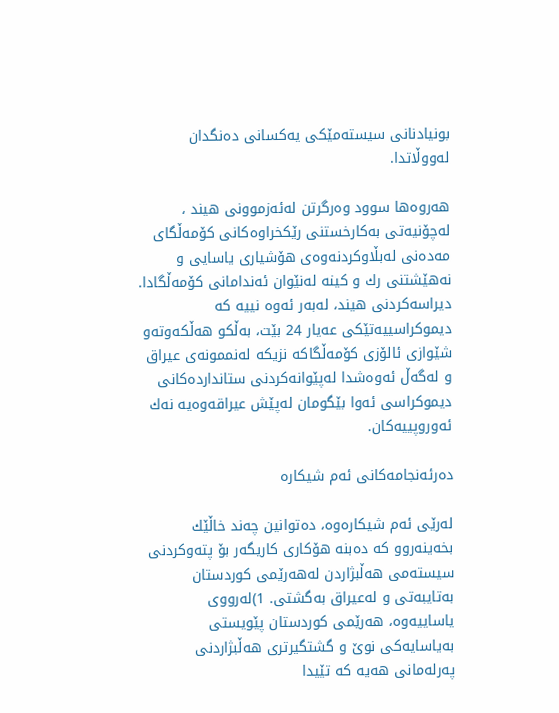بونیادنانی سیسته‌مێكی یه‌كسانی ده‌نگدان له‌ووڵاتدا.

هه‌روه‌ها سوود وه‌رگرتن له‌ئه‌زموونی هیند ، له‌چۆنیه‌تی به‌كارخستنی رێكخراوه‌كانی كۆمه‌ڵگای مه‌ده‌نی له‌بڵاوكردنه‌وه‌ی هۆشیاری یاسایی و نه‌هێشتنی رك و كینه‌ له‌نێوان ئه‌ندامانی كۆمه‌ڵگادا. دیراسه‌كردنی هیند، له‌به‌ر ئه‌وه‌ نییه‌ كه‌ دیموكراسییه‌تێكی عه‌یار 24 بێت، به‌ڵكو هه‌ڵكه‌وته‌و شێوازی ئالۆزی كۆمه‌ڵگاكه‌ نزیكه‌ له‌نممونه‌ی عیراق و له‌گه‌ڵ ئه‌وه‌شدا له‌پێوانه‌كردنی ستاندارده‌كانی دیموكراسی ئه‌وا بێگومان له‌پێش عیراقه‌وه‌یه‌ نه‌ك ئه‌وروپییه‌كان.

ده‌رئه‌نجامه‌كانی ئه‌م شیكاره‌

له‌رێی ئه‌م شیكاره‌وه‌، ده‌توانین چه‌ند خاڵێك بخه‌ینه‌روو كه‌ ده‌بنه‌ هۆكاری كاریگه‌ر بۆ پته‌وكردنی سیسته‌می هه‌ڵبژاردن له‌هه‌رێمی كوردستان به‌تایبه‌تی و له‌عیراق به‌گشتی. 1)له‌رووی یاساییه‌وه‌، هه‌رێمی كوردستان پێویستی به‌یاسایه‌كی نوێ و گشتگیرتری هه‌ڵبژاردنی په‌رله‌مانی هه‌یه‌ كه‌ تێیدا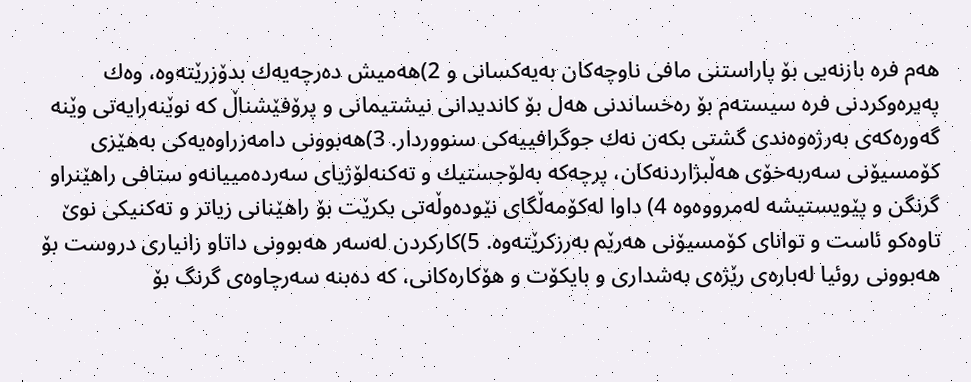هه‌م فره‌ بازنه‌یی بۆ پاراستنی مافی ناوچه‌كان به‌یه‌كسانی و 2)هه‌میش ده‌رچه‌یه‌ك بدۆزرێته‌وه‌، وه‌ك په‌یره‌وكردنی فره‌ سیسته‌م بۆ ره‌خساندنی هه‌ل بۆ كاندیدانی نیشتیمانی و پرۆفێشناڵ كه‌ نوێنه‌رایه‌تی وێنه‌ گه‌وره‌كه‌ی به‌رژه‌وه‌ندی گشتی بكه‌ن نه‌ك جوگرافییه‌كی سنووردار. 3)هه‌بوونی دامه‌زراوه‌یه‌كی به‌هێزی كۆمسیۆنی سه‌ربه‌خۆی هه‌ڵبژاردنه‌كان، پرچه‌كه‌ به‌لۆجستیك و ته‌كنه‌لۆژیای سه‌رده‌مییانه‌و ستافی راهێنراو گرنگن و پێویستیشه‌ له‌مرووه‌وه‌ 4) داوا له‌كۆمه‌ڵگای نێوده‌وڵه‌تی بكرێت بۆ راهێنانی زیاتر و ته‌كنیكی نوێ تاوه‌كو ئاست و توانای كۆمسیۆنی هه‌رێم به‌رزكرێته‌وه‌. 5)كاركردن له‌سه‌ر هه‌بوونی داتاو زانیاری دروست بۆ هه‌بوونی روئیا له‌باره‌ی رێژه‌ی به‌شداری و بایكۆت و هۆكاره‌كانی، كه‌ ده‌بنه‌ سه‌رچاوه‌ی گرنگ بۆ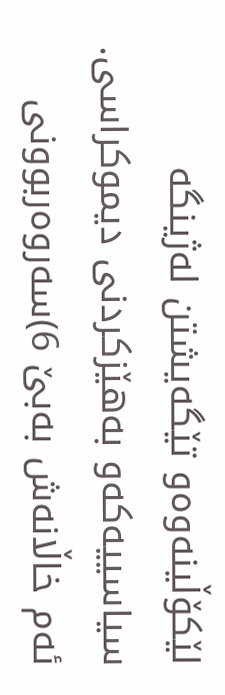لێكۆڵینه‌وه‌و تێگه‌یشتن له‌ژینگه‌ سیاسییه‌كه‌و به‌هێزكردنی دیموكراسی. ئه‌م خاڵانه‌ش به‌بێ 6)سه‌روه‌ربوونی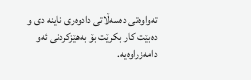ته‌واوه‌تی ده‌سه‌ڵاتی دادوه‌ری ناینه‌ دی و ده‌بێت كار بكرێت بۆ به‌هێزكردنی ئه‌و دامه‌زراوه‌یه‌.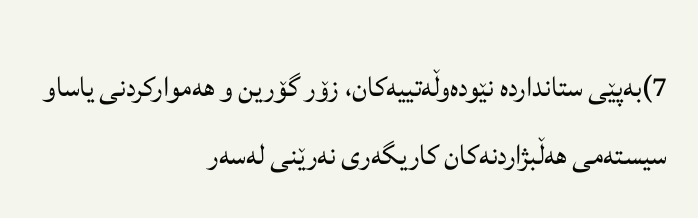7)به‌پێی ستاندارده‌ نێوده‌وڵه‌تییه‌كان، زۆر گۆرین و هه‌مواركردنی یاساو سیسته‌می هه‌ڵبژاردنه‌كان كاریگه‌ری نه‌رێنی له‌سه‌ر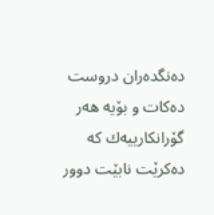ده‌نگده‌ران دروست ده‌كات و بۆیه‌ هه‌ر گۆرانكارییه‌ك كه‌ ده‌كرێت نابێت دوور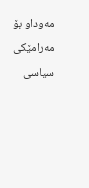مه‌وداو بۆ مه‌رامێكی سیاسی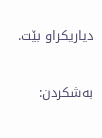دیاریكراو بێت.

بەشکردن: